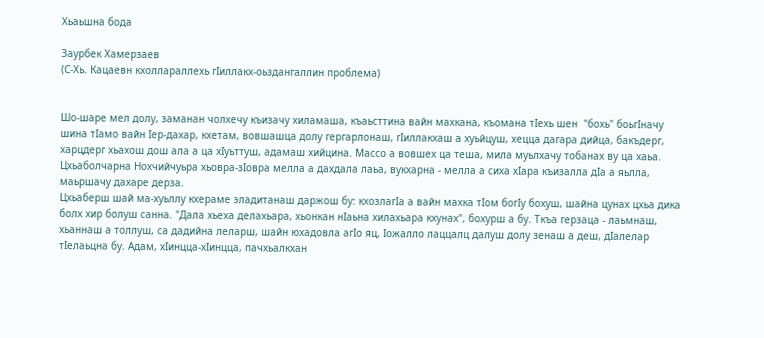Хьаьшна бода

Заурбек Хамерзаев
(С-Хь. Кацаевн кхоллараллехь гIиллакх-оьздангаллин проблема)


Шо-шаре мел долу, заманан чолхечу къизачу хиламаша, къаьсттина вайн махкана, къомана тIехь шен  "бохь" боьгIначу шина тIамо вайн Iер-дахар, кхетам, вовшашца долу гергарлонаш, гIиллакхаш а хуьйцуш, хецца дагара дийца, бакъдерг, харцдерг хьахош дош ала а ца хIуьттуш, адамаш хийцина. Массо а вовшех ца теша, мила муьлхачу тобанах ву ца хаьа. Цхьаболчарна Нохчийчуьра хьовра-зIовра мелла а дахдала лаьа, вукхарна - мелла а сиха хIара къизалла дIа а яьлла, маьршачу дахаре дерза.
Цхьаберш шай ма-хуьллу кхераме эладитанаш даржош бу: кхозлагIа а вайн махка тIом богIу бохуш, шайна цунах цхьа дика болх хир болуш санна. "Дала хьеха делахьара, хьонкан нIаьна хилахьара кхунах", бохурш а бу. Ткъа герзаца - лаьмнаш, хьаннаш а толлуш, са дадийна леларш, шайн юхадовла агIо яц, Iожалло лаццалц далуш долу зенаш а деш, дIалелар тIелаьцна бу. Адам, хIинцца-хIинцца, пачхьалкхан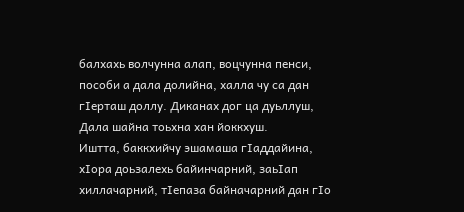балхахь волчунна алап, воцчунна пенси, пособи а дала долийна, халла чу са дан гIерташ доллу. Диканах дог ца дуьллуш, Дала шайна тоьхна хан йоккхуш.
Иштта, баккхийчу эшамаша гIаддайина, хIора доьзалехь байинчарний, заьIап хиллачарний, тIепаза байначарний дан гIо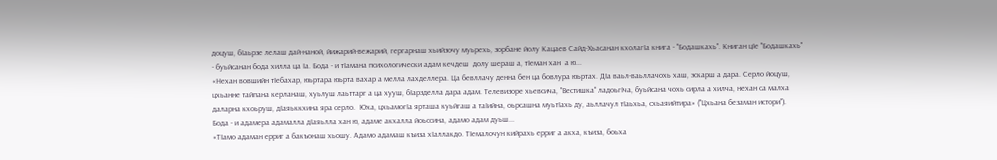доцуш, бIаьрзе лелаш дай-наной, йижарий-вежарий, гергарнаш хьийзочу муьрехь, зорбане йолу Кацаев Сайд-Хьасанан кхолагIа книга - "Бодашкахь". Книган цIе "Бодашкахь" - буьйсанан бода хилла ца Iа. Бода - и тIамана психологически адам кечдеш  долу шераш а, тIеман хан  а ю...
«Нехан вовшийн тIебахар, юьртара юьрта вахар а мелла лахделлера. Ца бевллачу денна бен ца бовлура юьртах. ДIа ваьл-ваьллачохь хаш, эскарш а дара. Серло йоцуш, цхьанне тайпана керланаш, хуьлуш лаьттарг а ца хууш, бIарзделла дара адам. Телевизоре хьевсича, "Вестишка" ладоьгIча, буьйсана чохь сирла а хилча, нехан са малха даларна кхоьруш, дIаяьккхина яра серло.  Юха, цхьамогIа ярташа куьйгаш а таIийна, оьрсашна муьтIахь ду, аьллачул тIаьхьа, схьаяийтира» ("Цхьана безаман истори").
Бода - и адамера адамалла дIаяьлла хан ю, адаме акхалла йоьссина, адамо адам дуьш...
«ТIамо адаман ерриг а бакъонаш хьошу. Адамо адамаш къиза хIаллакдо. ТIемалочун кийрахь ерриг а акха, къиза, боьха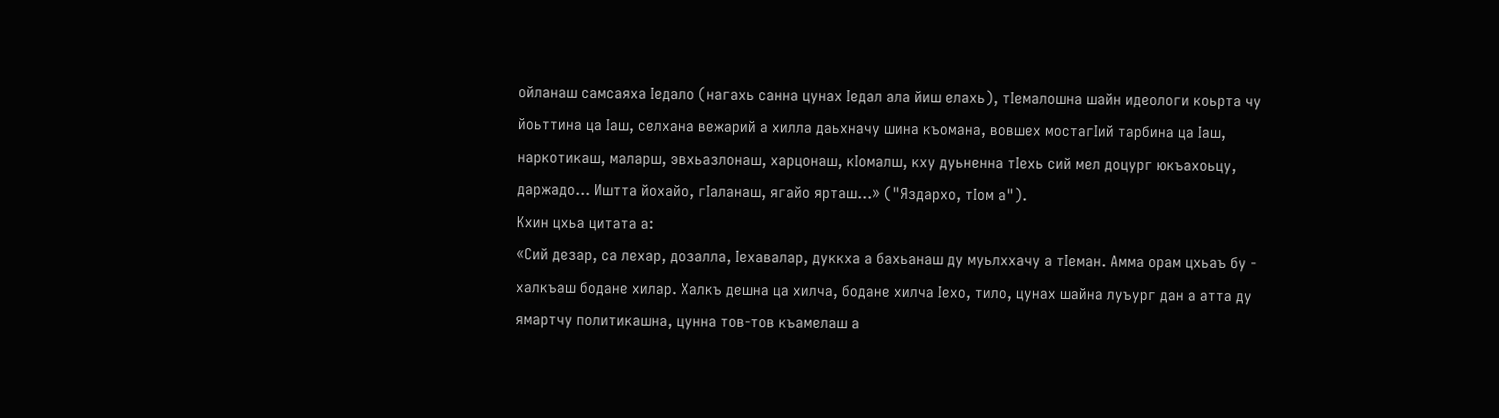ойланаш самсаяха Iедало (нагахь санна цунах Iедал ала йиш елахь), тIемалошна шайн идеологи коьрта чу йоьттина ца Iаш, селхана вежарий а хилла даьхначу шина къомана, вовшех мостагIий тарбина ца Iаш, наркотикаш, маларш, эвхьазлонаш, харцонаш, кIомалш, кху дуьненна тIехь сий мел доцург юкъахоьцу,  даржадо... Иштта йохайо, гIаланаш, ягайо ярташ...» ("Яздархо, тIом а").
Кхин цхьа цитата а:
«Сий дезар, са лехар, дозалла, Iехавалар, дуккха а бахьанаш ду муьлххачу а тIеман. Амма орам цхьаъ бу - халкъаш бодане хилар. Халкъ дешна ца хилча, бодане хилча Iехо, тило, цунах шайна луъург дан а атта ду  ямартчу политикашна, цунна тов-тов къамелаш а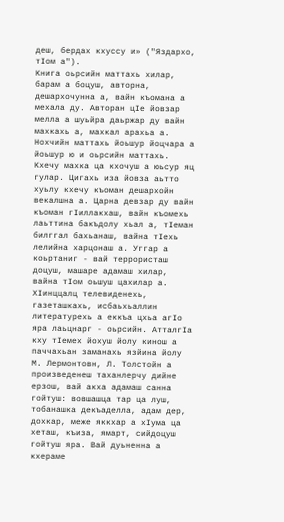деш, бердах кхуссу и» ("Яздархо, тIом а").
Книга оьрсийн маттахь хилар, барам а боцуш, авторна, дешархочунна а, вайн къомана а мехала ду. Авторан цIе йовзар мелла а шуьйра даьржар ду вайн махкахь а, махкал арахьа а. Нохчийн маттахь йоьшур йоцчара а йоьшур ю и оьрсийн маттахь. Кхечу махка ца кхочуш а юьсур яц гулар. Цигахь иза йовза аьтто хуьлу кхечу къоман дешархойн векалшна а. Царна девзар ду вайн къоман гIиллакхаш, вайн къомехь лаьттина бакъдолу хьал а, тIеман билггал бахьанаш, вайна тIехь лелийна харцонаш а. Уггар а коьртаниг - вай террористаш доцуш, машаре адамаш хилар, вайна тIом оьшуш цахилар а. ХIинццалц телевиденехь, газеташкахь, исбаьхьаллин литературехь а еккъа цхьа агIо яра лаьцнарг - оьрсийн. АтталгIа кху тIемех йохуш йолу кинош а паччахьан заманахь язйина йолу М. Лермонтовн, Л. Толстойн а произведенеш таханлерчу дийне ерзош, вай акха адамаш санна гойтуш: вовшашца тар ца луш, тобанашка декъаделла, адам дер, дохкар, меже яккхар а хIума ца хеташ, къиза, ямарт, сийдоцуш гойтуш яра. Вай дуьненна а кхераме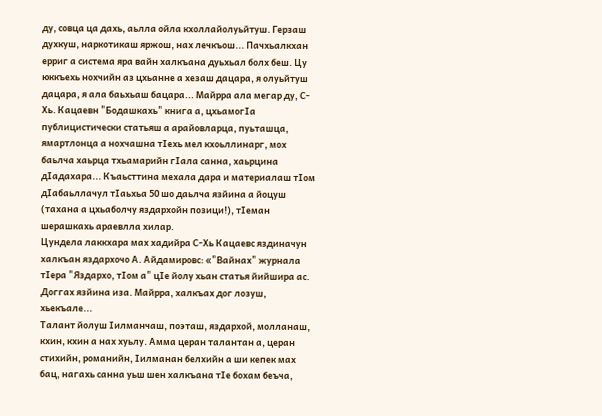ду, совца ца дахь, аьлла ойла кхоллайолуьйтуш. Герзаш духкуш, наркотикаш яржош, нах лечкъош... Пачхьалкхан ерриг а система яра вайн халкъана дуьхьал болх беш. Цу юккъехь нохчийн аз цхьанне а хезаш дацара, я олуьйтуш дацара, я ала баьхьаш бацара... Майрра ала мегар ду, С-Хь. Кацаевн "Бодашкахь" книга а, цхьамогIа публицистически статьяш а арайовларца, пуьташца, ямартлонца а нохчашна тIехь мел кхоьллинарг, мох баьлча хаьрца тхьамарийн гIала санна, хаьрцина дIадахара... Къаьсттина мехала дара и материалаш тIом дIабаьллачул тIаьхьа 50 шо даьлча язйина а йоцуш (тахана а цхьаболчу яздархойн позици!), тIеман шерашкахь араевлла хилар.
Цундела лаккхара мах хадийра С-Хь Кацаевс яздиначун халкъан яздархочо А. Айдамировс: «"Вайнах" журнала тIера "Яздархо, тIом а" цIе йолу хьан статья йийшира ас. Доггах язйина иза. Майрра, халкъах дог лозуш, хьекъале...
Талант йолуш Iилманчаш, поэташ, яздархой, молланаш, кхин, кхин а нах хуьлу. Амма церан талантан а, церан стихийн, романийн, Iилманан белхийн а ши кепек мах бац, нагахь санна уьш шен халкъана тIе бохам беъча,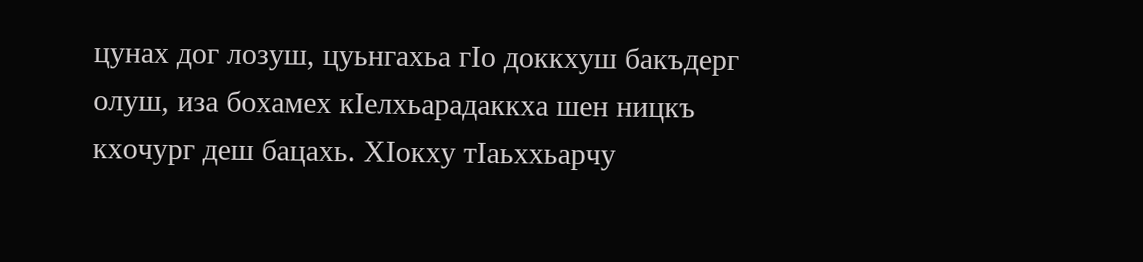цунах дог лозуш, цуьнгахьа гIо доккхуш бакъдерг олуш, иза бохамех кIелхьарадаккха шен ницкъ кхочург деш бацахь. ХIокху тIаьххьарчу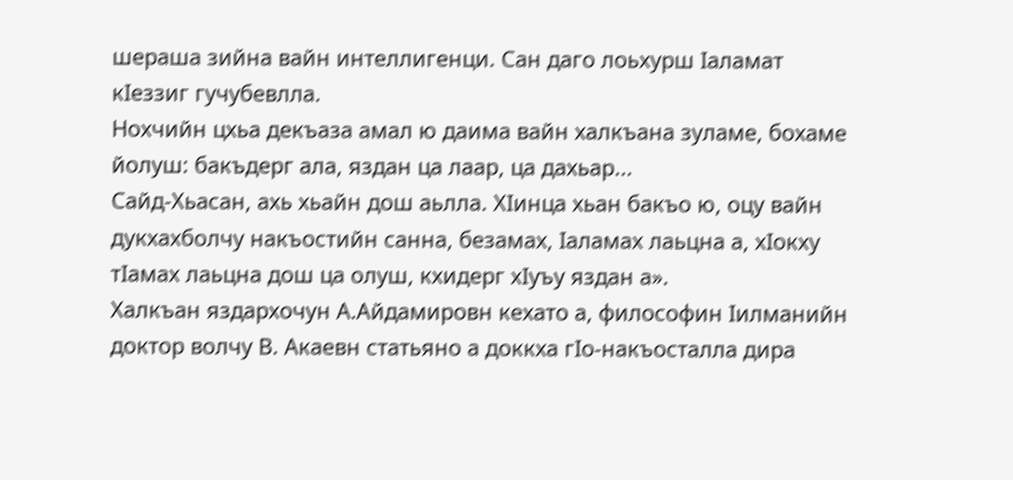шераша зийна вайн интеллигенци. Сан даго лоьхурш Iаламат кIеззиг гучубевлла.
Нохчийн цхьа декъаза амал ю даима вайн халкъана зуламе, бохаме йолуш: бакъдерг ала, яздан ца лаар, ца дахьар...
Сайд-Хьасан, ахь хьайн дош аьлла. ХIинца хьан бакъо ю, оцу вайн дукхахболчу накъостийн санна, безамах, Iаламах лаьцна а, хIокху тIамах лаьцна дош ца олуш, кхидерг хIуъу яздан а».
Халкъан яздархочун А.Айдамировн кехато а, философин Iилманийн доктор волчу В. Акаевн статьяно а доккха гIо-накъосталла дира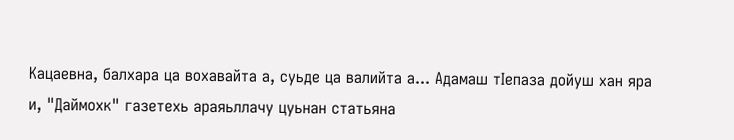Кацаевна, балхара ца вохавайта а, суьде ца валийта а... Адамаш тIепаза дойуш хан яра и, "Даймохк" газетехь араяьллачу цуьнан статьяна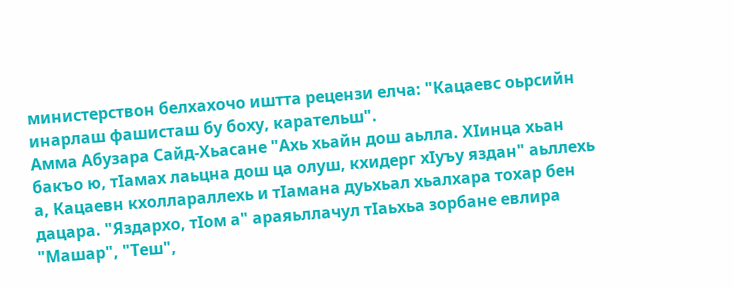министерствон белхахочо иштта рецензи елча: "Кацаевс оьрсийн инарлаш фашисташ бу боху, карательш".
Амма Абузара Сайд-Хьасане "Ахь хьайн дош аьлла. ХIинца хьан бакъо ю, тIамах лаьцна дош ца олуш, кхидерг хIуъу яздан" аьллехь а, Кацаевн кхоллараллехь и тIамана дуьхьал хьалхара тохар бен дацара. "Яздархо, тIом а" араяьллачул тIаьхьа зорбане евлира "Машар", "Теш",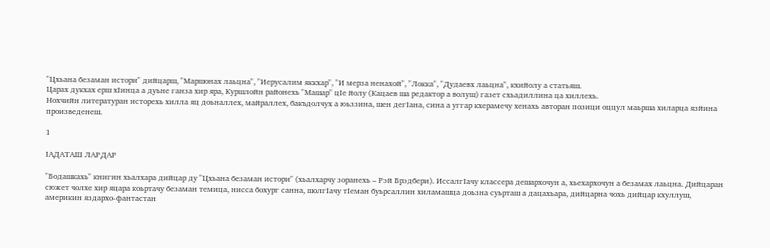"Цхьана безаман истори" дийцарш, "Маршонах лаьцна", "Иерусалим яккхар", "И мерза ненахой", "Локка", "Дудаевх лаьцна", кхийолу а статьяш.
Царах дукхах ерш хIинца а дуьне ганза хир яра, Куршлойн районехь "Машар" цIе йолу (Кацаев ша редактор а волуш) газет схьадиллина ца хиллехь.
Нохчийн литературан исторехь хилла яц доьналлех, майраллех, бакъдолчух а юьззина, шен дегIана, сина а уггар кхерамечу хенахь авторан позици оццул маьрша хиларца язйина произведенеш.

1

IАДАТАШ ЛАРДАР

"Бодашкахь" книгин хьалхара дийцар ду "Цхьана безаман истори" (хьалхарчу зоранехь – Рэй Брэдбери). ИссалгIачу классера дешархочун а, хьехархочун а безамах лаьцна. Дийцаран сюжет чолхе хир яцара коьртачу безаман темица, нисса бохург санна, шолгIачу тIеман буьрсаллин хиламашца доьзна суьрташ а дацахьара, дийцарна чохь дийцар кхуллуш, америкин яздархо-фантастан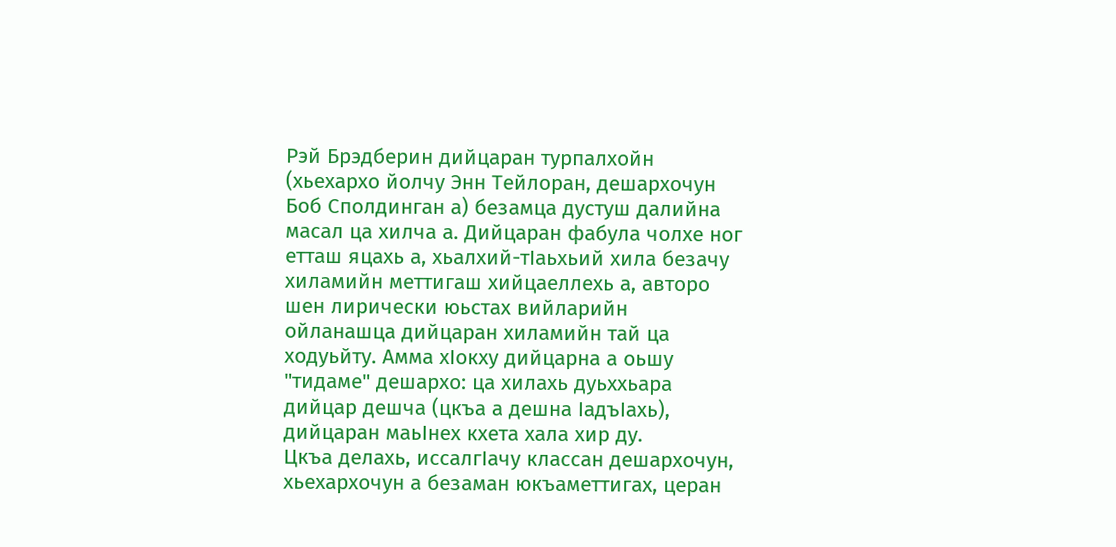Рэй Брэдберин дийцаран турпалхойн (хьехархо йолчу Энн Тейлоран, дешархочун Боб Сполдинган а) безамца дустуш далийна масал ца хилча а. Дийцаран фабула чолхе ног етташ яцахь а, хьалхий-тIаьхьий хила безачу хиламийн меттигаш хийцаеллехь а, авторо шен лирически юьстах вийларийн ойланашца дийцаран хиламийн тай ца ходуьйту. Амма хIокху дийцарна а оьшу "тидаме" дешархо: ца хилахь дуьххьара дийцар дешча (цкъа а дешна IадъIахь), дийцаран маьIнех кхета хала хир ду.
Цкъа делахь, иссалгIачу классан дешархочун, хьехархочун а безаман юкъаметтигах, церан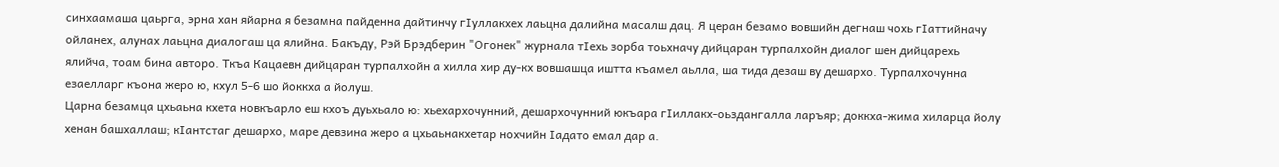синхаамаша цаьрга, эрна хан яйарна я безамна пайденна дайтинчу гIуллакхех лаьцна далийна масалш дац. Я церан безамо вовшийн дегнаш чохь гIаттийначу ойланех, алунах лаьцна диалогаш ца ялийна. Бакъду, Рэй Брэдберин "Огонек" журнала тIехь зорба тоьхначу дийцаран турпалхойн диалог шен дийцарехь ялийча, тоам бина авторо. Ткъа Кацаевн дийцаран турпалхойн а хилла хир ду-кх вовшашца иштта къамел аьлла, ша тида дезаш ву дешархо. Турпалхочунна езаелларг къона жеро ю, кхул 5-6 шо йоккха а йолуш.
Царна безамца цхьаьна кхета новкъарло еш кхоъ дуьхьало ю: хьехархочунний, дешархочунний юкъара гIиллакх-оьздангалла ларъяр; доккха-жима хиларца йолу хенан башхаллаш; кIантстаг дешархо, маре девзина жеро а цхьаьнакхетар нохчийн Iадато емал дар а.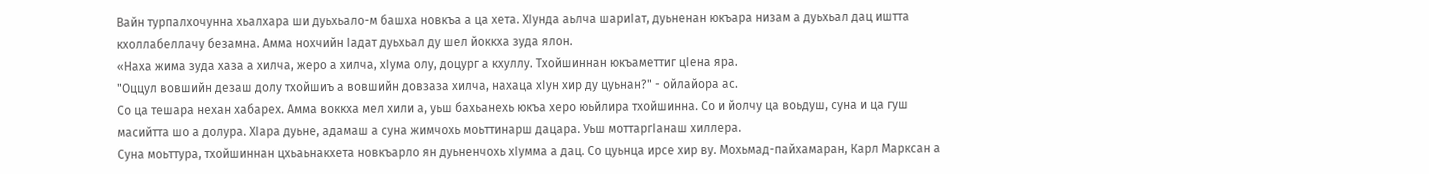Вайн турпалхочунна хьалхара ши дуьхьало-м башха новкъа а ца хета. ХIунда аьлча шариIат, дуьненан юкъара низам а дуьхьал дац иштта кхоллабеллачу безамна. Амма нохчийн Iадат дуьхьал ду шел йоккха зуда ялон.
«Наха жима зуда хаза а хилча, жеро а хилча, хIума олу, доцург а кхуллу. Тхойшиннан юкъаметтиг цIена яра.
"Оццул вовшийн дезаш долу тхойшиъ а вовшийн довзаза хилча, нахаца хIун хир ду цуьнан?" - ойлайора ас.
Со ца тешара нехан хабарех. Амма воккха мел хили а, уьш бахьанехь юкъа херо юьйлира тхойшинна. Со и йолчу ца воьдуш, суна и ца гуш масийтта шо а долура. ХIара дуьне, адамаш а суна жимчохь моьттинарш дацара. Уьш моттаргIанаш хиллера.
Суна моьттура, тхойшиннан цхьаьнакхета новкъарло ян дуьненчохь хIумма а дац. Со цуьнца ирсе хир ву. Мохьмад-пайхамаран, Карл Марксан а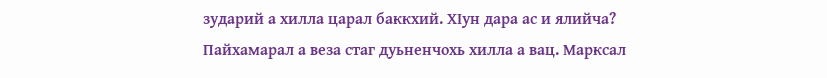зударий а хилла царал баккхий. ХIун дара ас и ялийча? Пайхамарал а веза стаг дуьненчохь хилла а вац. Марксал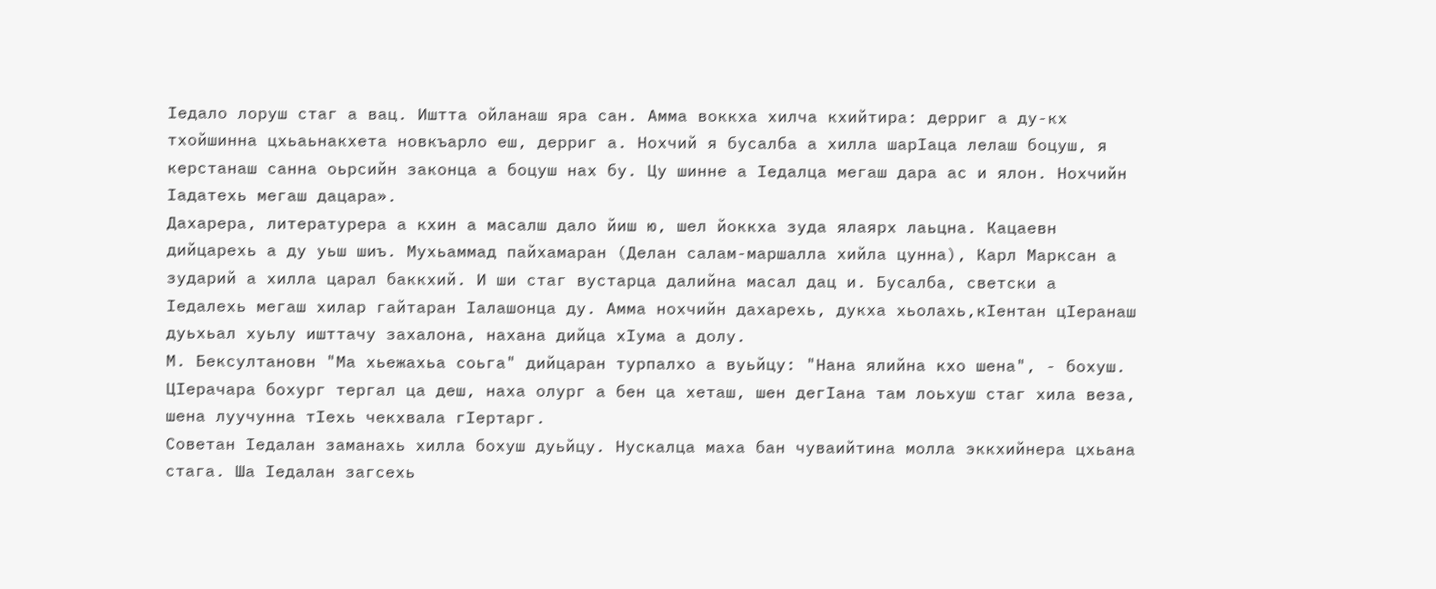Iедало лоруш стаг а вац. Иштта ойланаш яра сан. Амма воккха хилча кхийтира: дерриг а ду-кх тхойшинна цхьаьнакхета новкъарло еш, дерриг а. Нохчий я бусалба а хилла шарIаца лелаш боцуш, я керстанаш санна оьрсийн законца а боцуш нах бу. Цу шинне а Iедалца мегаш дара ас и ялон. Нохчийн Iадатехь мегаш дацара».
Дахарера, литературера а кхин а масалш дало йиш ю, шел йоккха зуда ялаярх лаьцна. Кацаевн дийцарехь а ду уьш шиъ. Мухьаммад пайхамаран (Делан салам-маршалла хийла цунна), Карл Марксан а зударий а хилла царал баккхий. И ши стаг вустарца далийна масал дац и. Бусалба, светски а Iедалехь мегаш хилар гайтаран Iалашонца ду. Амма нохчийн дахарехь, дукха хьолахь,кIентан цIеранаш дуьхьал хуьлу ишттачу захалона, нахана дийца хIума а долу.
М. Бексултановн "Ма хьежахьа соьга" дийцаран турпалхо а вуьйцу: "Нана ялийна кхо шена", - бохуш.
ЦIерачара бохург тергал ца деш, наха олург а бен ца хеташ, шен дегIана там лоьхуш стаг хила веза, шена луучунна тIехь чекхвала гIертарг.
Советан Iедалан заманахь хилла бохуш дуьйцу. Нускалца маха бан чуваийтина молла эккхийнера цхьана стага. Ша Iедалан загсехь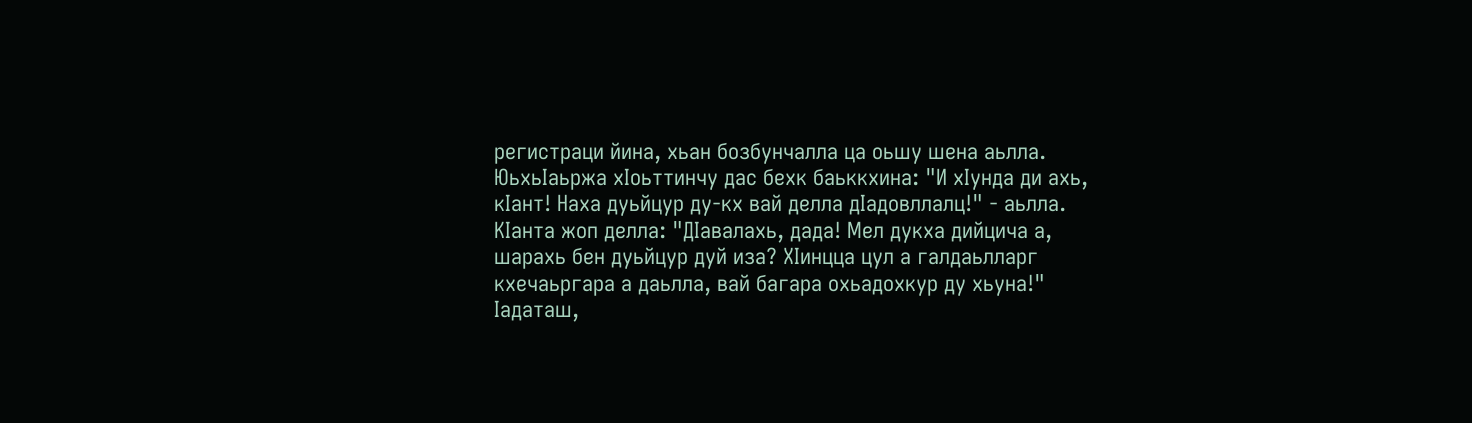регистраци йина, хьан бозбунчалла ца оьшу шена аьлла. ЮьхьIаьржа хIоьттинчу дас бехк баьккхина: "И хIунда ди ахь, кIант! Наха дуьйцур ду-кх вай делла дIадовллалц!" - аьлла. КIанта жоп делла: "ДIавалахь, дада! Мел дукха дийцича а, шарахь бен дуьйцур дуй иза? ХIинцца цул а галдаьлларг кхечаьргара а даьлла, вай багара охьадохкур ду хьуна!"
Iадаташ,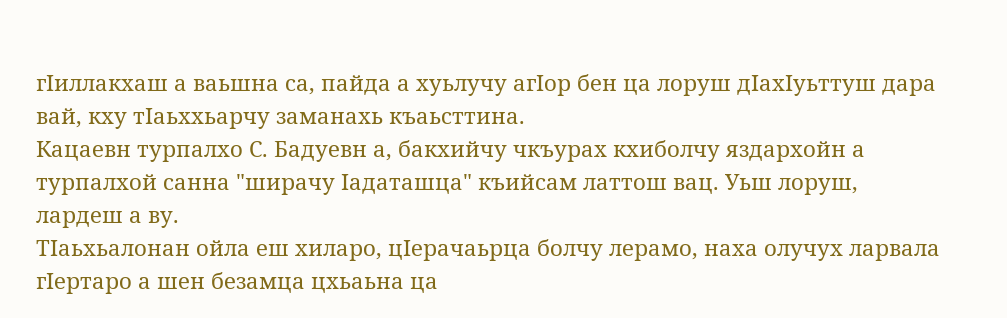гIиллакхаш а ваьшна са, пайда а хуьлучу агIор бен ца лоруш дIахIуьттуш дара вай, кху тIаьххьарчу заманахь къаьсттина.
Кацаевн турпалхо С. Бадуевн а, бакхийчу чкъурах кхиболчу яздархойн а турпалхой санна "ширачу Iадаташца" къийсам латтош вац. Уьш лоруш, лардеш а ву.
ТIаьхьалонан ойла еш хиларо, цIерачаьрца болчу лерамо, наха олучух ларвала гIертаро а шен безамца цхьаьна ца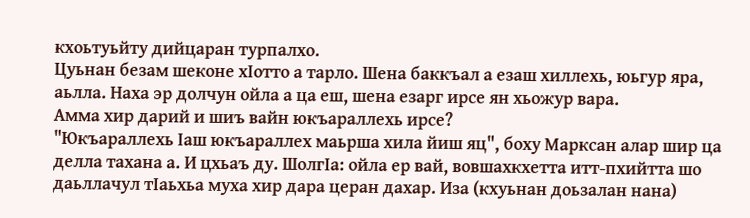кхоьтуьйту дийцаран турпалхо.
Цуьнан безам шеконе хIотто а тарло. Шена баккъал а езаш хиллехь, юьгур яра, аьлла. Наха эр долчун ойла а ца еш, шена езарг ирсе ян хьожур вара.
Амма хир дарий и шиъ вайн юкъараллехь ирсе?
"Юкъараллехь Iаш юкъараллех маьрша хила йиш яц", боху Марксан алар шир ца делла тахана а. И цхьаъ ду. ШолгIа: ойла ер вай, вовшахкхетта итт-пхийтта шо даьллачул тIаьхьа муха хир дара церан дахар. Иза (кхуьнан доьзалан нана)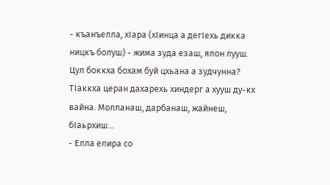- къанъелла, хIара (хIинца а дегIехь дикка ницкъ болуш) - жима зуда езаш, ялон лууш.
Цул боккха бохам буй цхьана а зудчунна?
ТIаккха церан дахарехь хиндерг а хууш ду-кх вайна. Молланаш, дарбанаш, жайнеш, бIаьрхиш...
- Елла елира со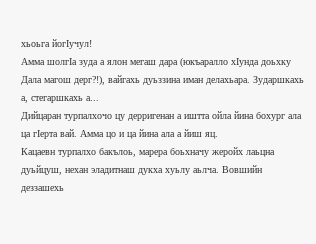хьоьга йогIучул!
Амма шолгIа зуда а ялон мегаш дара (юкъаралло хIунда доьхку Дала магош дерг?!), вайгахь дуьззина иман делахьара. Зударшкахь а, стегаршкахь а...
Дийцаран турпалхочо цу дерригенан а иштта ойла йина бохург ала ца гIерта вай. Амма цо и ца йина ала а йиш яц.
Кацаевн турпалхо бакълоь, марера боьхначу жеройх лаьцна дуьйцуш, нехан эладитнаш дукха хуьлу аьлча. Вовшийн деззашехь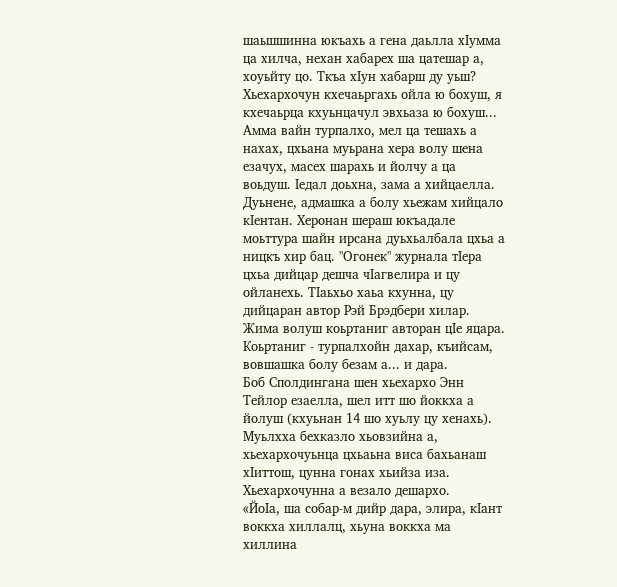шаьшшинна юкъахь а гена даьлла хIумма ца хилча, нехан хабарех ша цатешар а, хоуьйту цо. Ткъа хIун хабарш ду уьш? Хьехархочун кхечаьргахь ойла ю бохуш, я кхечаьрца кхуьнцачул эвхьаза ю бохуш... Амма вайн турпалхо, мел ца тешахь а нахах, цхьана муьрана хера волу шена езачух, масех шарахь и йолчу а ца воьдуш. Iедал доьхна, зама а хийцаелла. Дуьнене, адмашка а болу хьежам хийцало кIентан. Херонан шераш юкъадале моьттура шайн ирсана дуьхьалбала цхьа а ницкъ хир бац. "Огонек" журнала тIера цхьа дийцар дешча чIагвелира и цу ойланехь. ТIаьхьо хаьа кхунна, цу дийцаран автор Рэй Брэдбери хилар. Жима волуш коьртаниг авторан цIе яцара. Коьртаниг - турпалхойн дахар, къийсам, вовшашка болу безам а... и дара.
Боб Сполдингана шен хьехархо Энн Тейлор езаелла, шел итт шо йоккха а йолуш (кхуьнан 14 шо хуьлу цу хенахь). Муьлхха бехказло хьовзийна а, хьехархочуьнца цхьаьна виса бахьанаш хIиттош, цунна гонах хьийза иза. Хьехархочунна а везало дешархо.
«ЙоIа, ша собар-м дийр дара, элира, кIант воккха хиллалц, хьуна воккха ма хиллина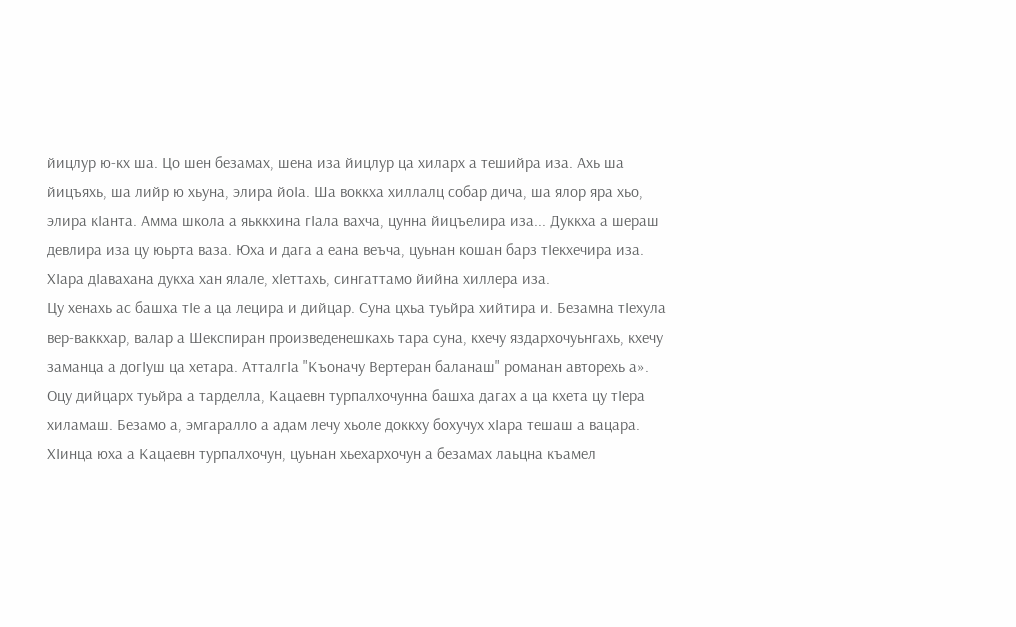йицлур ю-кх ша. Цо шен безамах, шена иза йицлур ца хиларх а тешийра иза. Ахь ша йицъяхь, ша лийр ю хьуна, элира йоIа. Ша воккха хиллалц собар дича, ша ялор яра хьо, элира кIанта. Амма школа а яьккхина гIала вахча, цунна йицъелира иза... Дуккха а шераш девлира иза цу юьрта ваза. Юха и дага а еана веъча, цуьнан кошан барз тIекхечира иза. ХIара дIавахана дукха хан ялале, хIеттахь, сингаттамо йийна хиллера иза.
Цу хенахь ас башха тIе а ца лецира и дийцар. Суна цхьа туьйра хийтира и. Безамна тIехула вер-ваккхар, валар а Шекспиран произведенешкахь тара суна, кхечу яздархочуьнгахь, кхечу заманца а догIуш ца хетара. АтталгIа "Къоначу Вертеран баланаш" романан авторехь а».
Оцу дийцарх туьйра а тарделла, Кацаевн турпалхочунна башха дагах а ца кхета цу тIера хиламаш. Безамо а, эмгаралло а адам лечу хьоле доккху бохучух хIара тешаш а вацара.
ХIинца юха а Кацаевн турпалхочун, цуьнан хьехархочун а безамах лаьцна къамел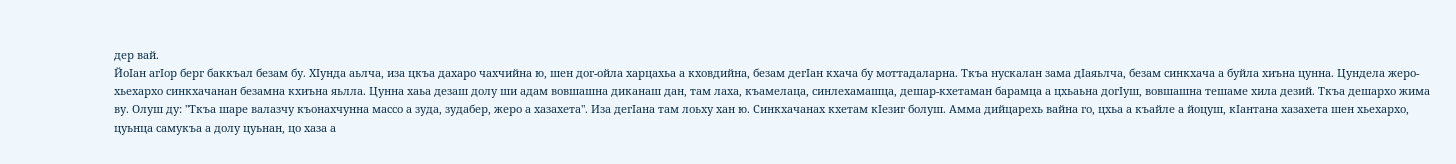дер вай.
ЙоIан агIор берг баккъал безам бу. ХIунда аьлча, иза цкъа дахаро чахчийна ю, шен дог-ойла харцахьа а кховдийна, безам дегIан кхача бу моттадаларна. Ткъа нускалан зама дIаяьлча, безам синкхача а буйла хиъна цунна. Цундела жеро-хьехархо синкхачанан безамна кхиъна яьлла. Цунна хаьа дезаш долу ши адам вовшашна диканаш дан, там лаха, къамелаца, синлехамашца, дешар-кхетаман барамца а цхьаьна догIуш, вовшашна тешаме хила дезий. Ткъа дешархо жима ву. Олуш ду: "Ткъа шаре валазчу къонахчунна массо а зуда, зудабер, жеро а хазахета". Иза дегIана там лоьху хан ю. Синкхачанах кхетам кIезиг болуш. Амма дийцарехь вайна го, цхьа а къайле а йоцуш, кIантана хазахета шен хьехархо, цуьнца самукъа а долу цуьнан, цо хаза а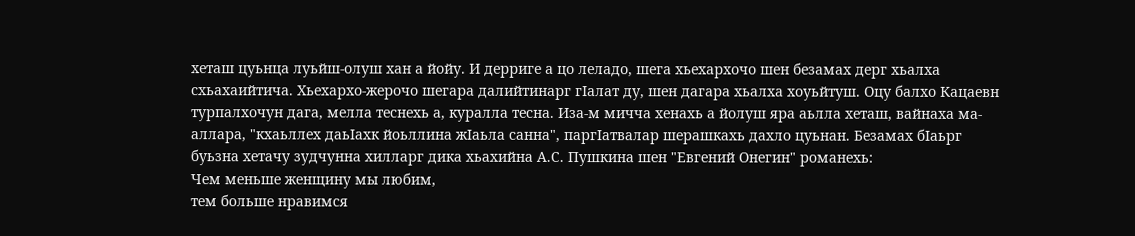хеташ цуьнца луьйш-олуш хан а йойу. И дерриге а цо леладо, шега хьехархочо шен безамах дерг хьалха схьахаийтича. Хьехархо-жерочо шегара далийтинарг гIалат ду, шен дагара хьалха хоуьйтуш. Оцу балхо Кацаевн турпалхочун дага, мелла теснехь а, куралла тесна. Иза-м мичча хенахь а йолуш яра аьлла хеташ, вайнаха ма-аллара, "кхаьллех даьIахк йоьллина жIаьла санна", паргIатвалар шерашкахь дахло цуьнан. Безамах бIаьрг буьзна хетачу зудчунна хилларг дика хьахийна А.С. Пушкина шен "Евгений Онегин" романехь:
Чем меньше женщину мы любим,
тем больше нравимся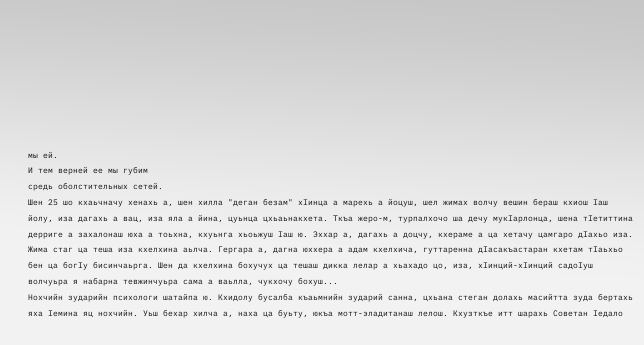мы ей.
И тем верней ее мы губим
средь оболстительных сетей.
Шен 25 шо кхаьчначу хенахь а, шен хилла "деган безам" хIинца а марехь а йоцуш, шел жимах волчу вешин бераш кхиош Iаш йолу, иза дагахь а вац, иза яла а йина, цуьнца цхьаьнакхета. Ткъа жеро-м, турпалхочо ша дечу мукIарлонца, шена тIетиттина дерриге а захалонаш юха а тоьхна, кхуьнга хьоьжуш Iаш ю. Эххар а, дагахь а доцчу, кхераме а ца хетачу цамгаро дIахьо иза. Жима стаг ца теша иза кхелхина аьлча. Гергара а, дагна юххера а адам кхелхича, гуттаренна дIасакъастаран кхетам тIаьхьо бен ца богIу бисинчаьрга. Шен да кхелхина бохучух ца тешаш дикка лелар а хьахадо цо, иза, хIинций-хIинций садоIуш волчуьра я набарна тевжинчуьра сама а ваьлла, чукхочу бохуш...
Нохчийн зударийн психологи шатайпа ю. Кхидолу бусалба къаьмнийн зударий санна, цхьана стеган долахь масийтта зуда бертахь яха Iемина яц нохчийн. Уьш бехар хилча а, наха ца буьту, юкъа мотт-эладитанаш лелош. Кхузткъе итт шарахь Советан Iедало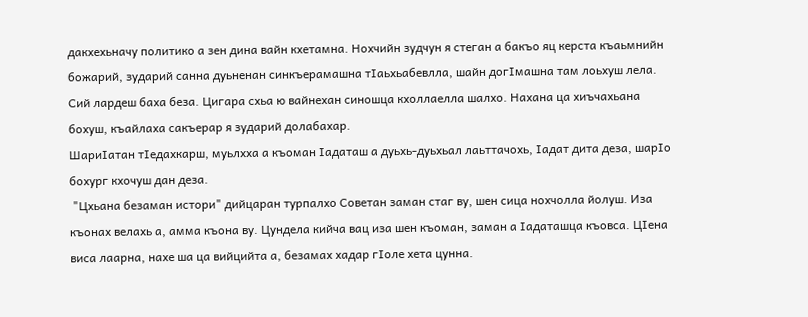дакхехьначу политико а зен дина вайн кхетамна. Нохчийн зудчун я стеган а бакъо яц керста къаьмнийн божарий, зударий санна дуьненан синкъерамашна тIаьхьабевлла, шайн догIмашна там лоьхуш лела. Сий лардеш баха беза. Цигара схьа ю вайнехан синошца кхоллаелла шалхо. Нахана ца хиъчахьана бохуш, къайлаха сакъерар я зударий долабахар.
ШариIатан тIедахкарш, муьлхха а къоман Iадаташ а дуьхь-дуьхьал лаьттачохь, Iадат дита деза, шарIо бохург кхочуш дан деза.
 "Цхьана безаман истори" дийцаран турпалхо Советан заман стаг ву, шен сица нохчолла йолуш. Иза къонах велахь а, амма къона ву. Цундела кийча вац иза шен къоман, заман а Iадаташца къовса. ЦIена виса лаарна, нахе ша ца вийцийта а, безамах хадар гIоле хета цунна.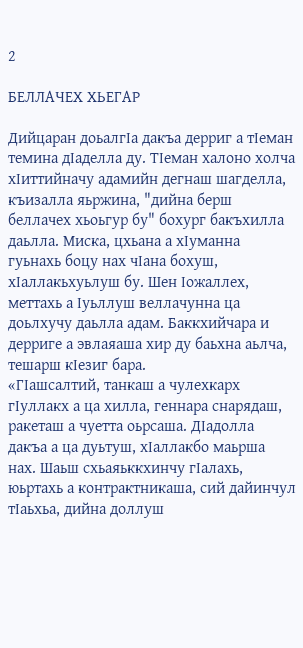2

БЕЛЛАЧЕХ ХЬЕГАР

Дийцаран доьалгIа дакъа дерриг а тIеман темина дIаделла ду. ТIеман халоно холча хIиттийначу адамийн дегнаш шагделла, къизалла яьржина, "дийна берш  беллачех хьоьгур бу" бохург бакъхилла даьлла. Миска, цхьана а хIуманна гуьнахь боцу нах чIана бохуш, хIаллакьхуьлуш бу. Шен Iожаллех, меттахь а Iуьллуш веллачунна ца доьлхучу даьлла адам. Баккхийчара и дерриге а эвлаяаша хир ду баьхна аьлча, тешарш кIезиг бара.
«ГIашсалтий, танкаш а чулехкарх гIуллакх а ца хилла, геннара снарядаш, ракеташ а чуетта оьрсаша. ДIадолла дакъа а ца дуьтуш, хIаллакбо маьрша нах. Шаьш схьаяьккхинчу гIалахь, юьртахь а контрактникаша, сий дайинчул тIаьхьа, дийна доллуш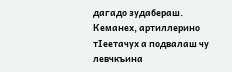дагадо зудабераш. Кеманех, артиллерино тIеетачух а подвалаш чу левчкъина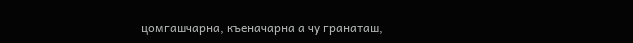цомгашчарна, къеначарна а чу гранаташ,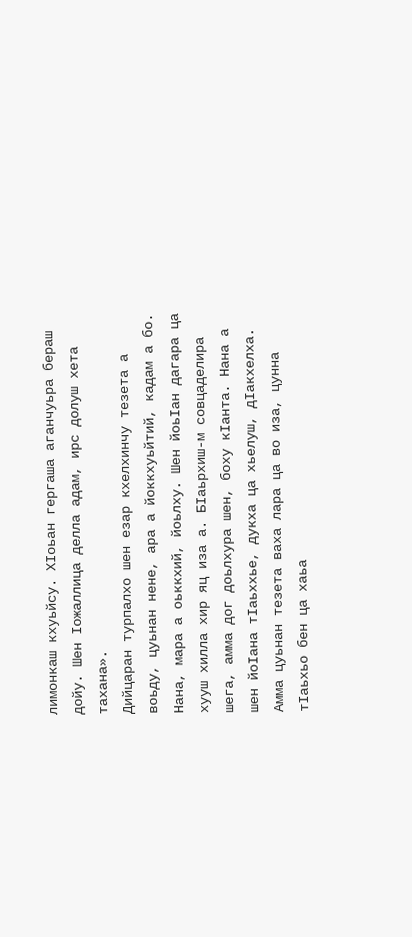лимонкаш кхуьйсу. ХIоьан гергаша аганчуьра бераш дойу. Шен Iожаллица делла адам, ирс долуш хета тахана».
Дийцаран турпалхо шен езар кхелхинчу тезета а воьду, цуьнан нене, ара а йоккхуьйтий, кадам а бо. Нана, мара а оьккхий, йоьлху. Шен йоьIан дагара ца хууш хилла хир яц иза а. БIаьрхиш-м совцаделира шега, амма дог доьлхура шен, боху кIанта. Нана а шен йоIана тIаьххье, дукха ца хьелуш, дIакхелха. Амма цуьнан тезета ваха лара ца во иза, цунна тIаьхьо бен ца хаьа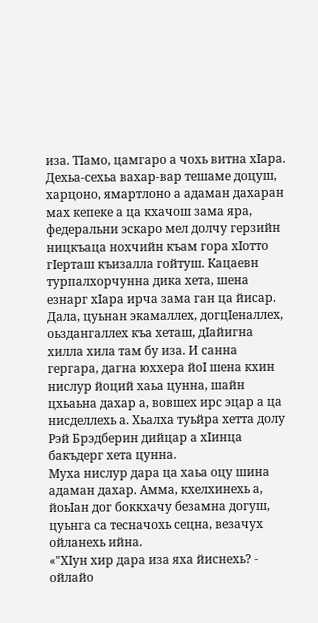иза. ТIамо, цамгаро а чохь витна хIара. Дехьа-сехьа вахар-вар тешаме доцуш, харцоно, ямартлоно а адаман дахаран мах кепеке а ца кхачош зама яра, федеральни эскаро мел долчу герзийн ницкъаца нохчийн къам гора хIотто гIерташ къизалла гойтуш. Кацаевн турпалхорчунна дика хета, шена езнарг хIара ирча зама ган ца йисар. Дала, цуьнан экамаллех, догцIеналлех, оьздангаллех къа хеташ, дIайигна хилла хила там бу иза. И санна гергара, дагна юххера йоI шена кхин нислур йоций хаьа цунна, шайн цхьаьна дахар а, вовшех ирс эцар а ца нисделлехь а. Хьалха туьйра хетта долу Рэй Брэдберин дийцар а хIинца бакъдерг хета цунна.
Муха нислур дара ца хаьа оцу шина адаман дахар. Амма, кхелхинехь а, йоьIан дог боккхачу безамна догуш, цуьнга са тесначохь сецна, везачух ойланехь ийна.
«"ХIун хир дара иза яха йиснехь? - ойлайо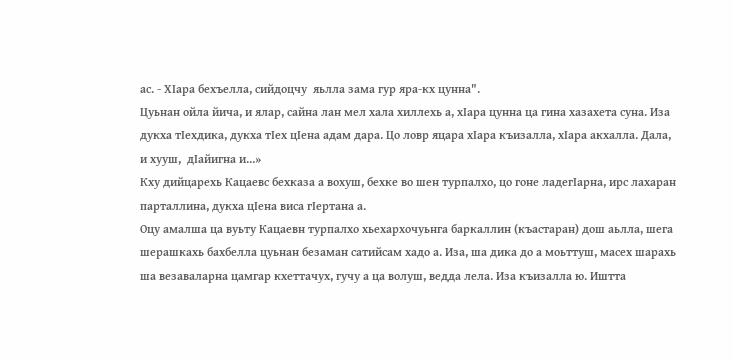ас. - ХIара бехъелла, сийдоцчу  яьлла зама гур яра-кх цунна".
Цуьнан ойла йича, и ялар, сайна лан мел хала хиллехь а, хIара цунна ца гина хазахета суна. Иза дукха тIехдика, дукха тIех цIена адам дара. Цо ловр яцара хIара къизалла, хIара акхалла. Дала, и хууш,  дIайигна и...»
Кху дийцарехь Кацаевс бехказа а вохуш, бехке во шен турпалхо, цо гоне ладегIарна, ирс лахаран парталлина, дукха цIена виса гIертана а.
Оцу амалша ца вуьту Кацаевн турпалхо хьехархочуьнга баркаллин (къастаран) дош аьлла, шега шерашкахь бахбелла цуьнан безаман сатийсам хадо а. Иза, ша дика до а моьттуш, масех шарахь ша везаваларна цамгар кхеттачух, гучу а ца волуш, ведда лела. Иза къизалла ю. Иштта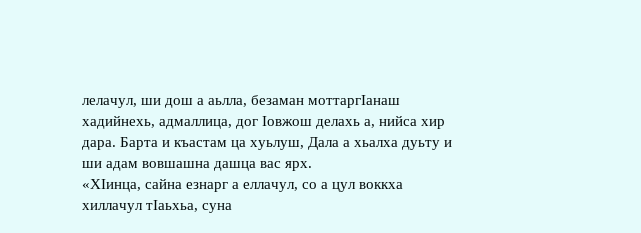лелачул, ши дош а аьлла, безаман моттаргIанаш хадийнехь, адмаллица, дог Iовжош делахь а, нийса хир дара. Барта и къастам ца хуьлуш, Дала а хьалха дуьту и ши адам вовшашна дашца вас ярх.
«ХIинца, сайна езнарг а еллачул, со а цул воккха хиллачул тIаьхьа, суна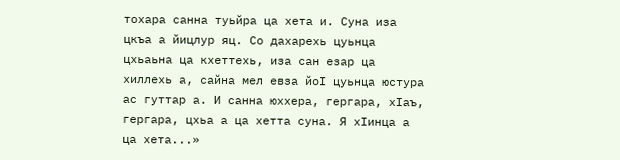тохара санна туьйра ца хета и. Суна иза цкъа а йицлур яц. Со дахарехь цуьнца цхьаьна ца кхеттехь, иза сан езар ца хиллехь а, сайна мел евза йоI цуьнца юстура ас гуттар а. И санна юххера, гергара, хIаъ, гергара, цхьа а ца хетта суна. Я хIинца а ца хета...»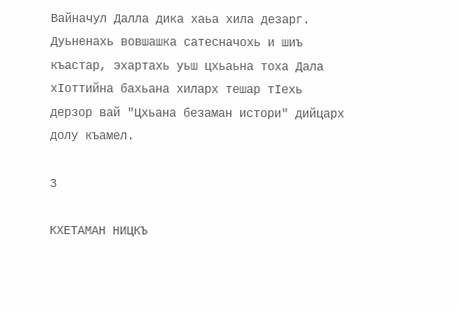Вайначул Далла дика хаьа хила дезарг. Дуьненахь вовшашка сатесначохь и шиъ къастар, эхартахь уьш цхьаьна тоха Дала хIоттийна бахьана хиларх тешар тIехь дерзор вай "Цхьана безаман истори" дийцарх долу къамел.

3

КХЕТАМАН НИЦКЪ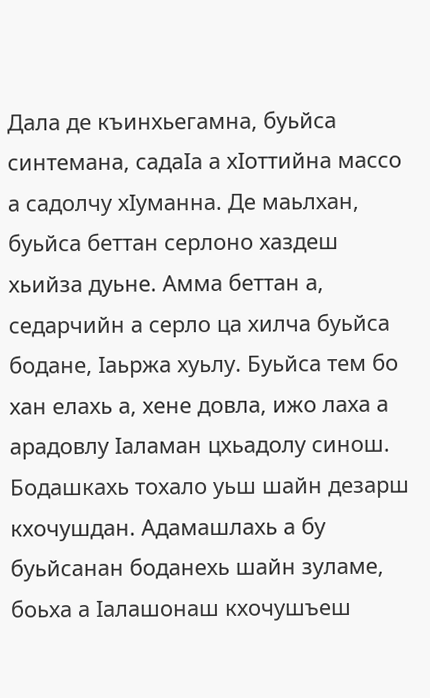Дала де къинхьегамна, буьйса синтемана, садаIа а хIоттийна массо а садолчу хIуманна. Де маьлхан, буьйса беттан серлоно хаздеш хьийза дуьне. Амма беттан а, седарчийн а серло ца хилча буьйса бодане, Iаьржа хуьлу. Буьйса тем бо хан елахь а, хене довла, ижо лаха а арадовлу Iаламан цхьадолу синош. Бодашкахь тохало уьш шайн дезарш кхочушдан. Адамашлахь а бу буьйсанан боданехь шайн зуламе, боьха а Iалашонаш кхочушъеш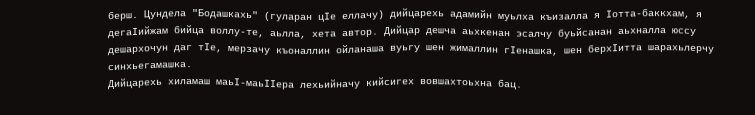берш. Цундела "Бодашкахь" (гуларан цIе еллачу) дийцарехь адамийн муьлха къизалла я Iотта-баккхам, я дегаIийжам бийца воллу-те, аьлла, хета автор. Дийцар дешча аьхкенан эсалчу буьйсанан аьхналла юссу дешархочун даг тIе, мерзачу къоналлин ойланаша вуьгу шен жималлин гIенашка, шен берхIитта шарахьлерчу синхьегамашка.
Дийцарехь хиламаш маьI-маьIIера лехьийначу кийсигех вовшахтоьхна бац.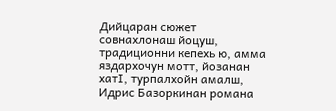Дийцаран сюжет совнахлонаш йоцуш, традиционни кепехь ю, амма яздархочун мотт, йозанан хатI, турпалхойн амалш, Идрис Базоркинан романа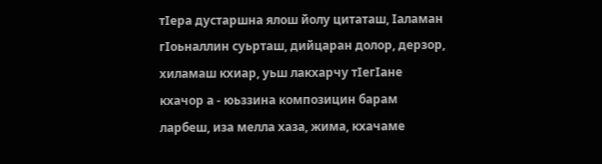тIера дустаршна ялош йолу цитаташ, Iаламан гIоьналлин суьрташ, дийцаран долор, дерзор, хиламаш кхиар, уьш лакхарчу тIегIане кхачор а - юьззина композицин барам ларбеш, иза мелла хаза, жима, кхачаме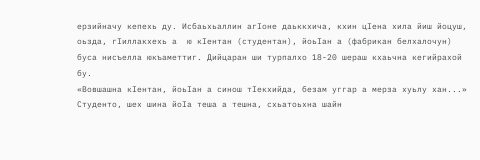ерзийначу кепехь ду. Исбаьхьаллин агIоне даьккхича, кхин цIена хила йиш йоцуш, оьзда, гIиллакхехь а  ю кIентан (студентан), йоьIан а (фабрикан белхалочун) буса нисъелла юкъаметтиг. Дийцаран ши турпалхо 18-20 шераш кхаьчна кегийрахой бу.
«Вовшашна кIентан, йоьIан а синош тIекхийда, безам уггар а мерза хуьлу хан...»
Студенто, шех шина йоIа теша а тешна, схьатоьхна шайн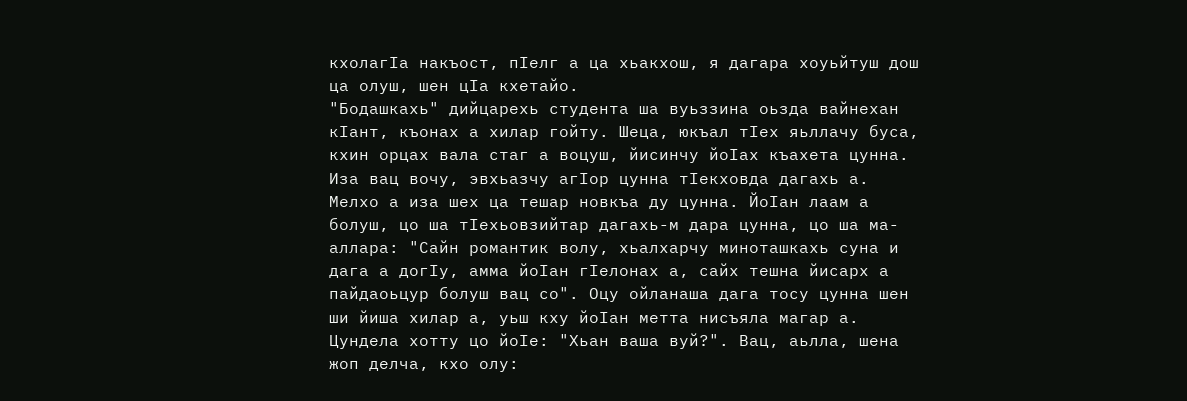кхолагIа накъост, пIелг а ца хьакхош, я дагара хоуьйтуш дош ца олуш, шен цIа кхетайо.
"Бодашкахь" дийцарехь студента ша вуьззина оьзда вайнехан кIант, къонах а хилар гойту. Шеца, юкъал тIех яьллачу буса, кхин орцах вала стаг а воцуш, йисинчу йоIах къахета цунна. Иза вац вочу, эвхьазчу агIор цунна тIекховда дагахь а. Мелхо а иза шех ца тешар новкъа ду цунна. ЙоIан лаам а болуш, цо ша тIехьовзийтар дагахь-м дара цунна, цо ша ма-аллара: "Сайн романтик волу, хьалхарчу миноташкахь суна и дага а догIу, амма йоIан гIелонах а, сайх тешна йисарх а пайдаоьцур болуш вац со". Оцу ойланаша дага тосу цунна шен ши йиша хилар а, уьш кху йоIан метта нисъяла магар а. Цундела хотту цо йоIе: "Хьан ваша вуй?". Вац, аьлла, шена жоп делча, кхо олу: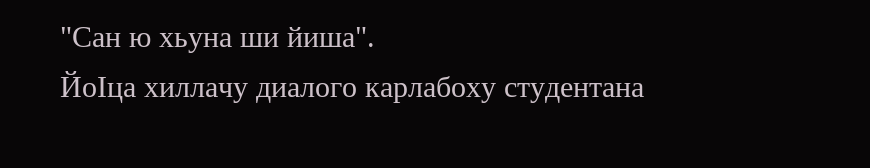"Сан ю хьуна ши йиша".
ЙоIца хиллачу диалого карлабоху студентана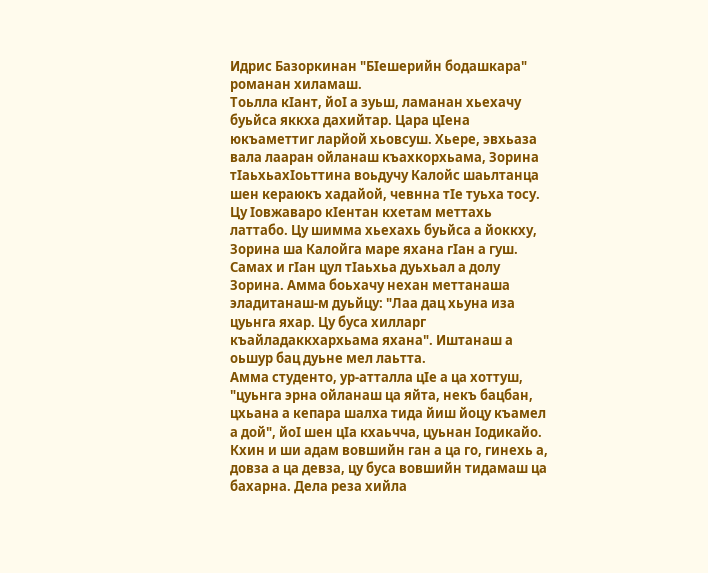Идрис Базоркинан "БIешерийн бодашкара" романан хиламаш.
Тоьлла кIант, йоI а зуьш, ламанан хьехачу буьйса яккха дахийтар. Цара цIена юкъаметтиг ларйой хьовсуш. Хьере, эвхьаза вала лааран ойланаш къахкорхьама, Зорина тIаьхьахIоьттина воьдучу Калойс шаьлтанца шен кераюкъ хадайой, чевнна тIе туьха тосу. Цу Iовжаваро кIентан кхетам меттахь латтабо. Цу шимма хьехахь буьйса а йоккху, Зорина ша Калойга маре яхана гIан а гуш. Самах и гIан цул тIаьхьа дуьхьал а долу Зорина. Амма боьхачу нехан меттанаша эладитанаш-м дуьйцу: "Лаа дац хьуна иза цуьнга яхар. Цу буса хилларг къайладаккхархьама яхана". Иштанаш а оьшур бац дуьне мел лаьтта.
Амма студенто, ур-атталла цIе а ца хоттуш, "цуьнга эрна ойланаш ца яйта, некъ бацбан, цхьана а кепара шалха тида йиш йоцу къамел а дой", йоI шен цIа кхаьчча, цуьнан Iодикайо.
Кхин и ши адам вовшийн ган а ца го, гинехь а, довза а ца девза, цу буса вовшийн тидамаш ца бахарна. Дела реза хийла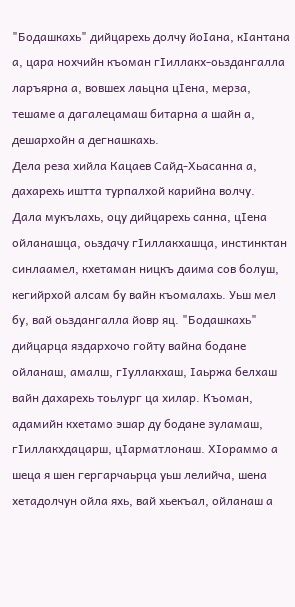"Бодашкахь" дийцарехь долчу йоIана, кIантана а, цара нохчийн къоман гIиллакх-оьздангалла ларъярна а, вовшех лаьцна цIена, мерза, тешаме а дагалецамаш битарна а шайн а, дешархойн а дегнашкахь.
Дела реза хийла Кацаев Сайд-Хьасанна а, дахарехь иштта турпалхой карийна волчу.
Дала мукълахь, оцу дийцарехь санна, цIена ойланашца, оьздачу гIиллакхашца, инстинктан синлаамел, кхетаман ницкъ даима сов болуш, кегийрхой алсам бу вайн къомалахь. Уьш мел бу, вай оьздангалла йовр яц. "Бодашкахь" дийцарца яздархочо гойту вайна бодане ойланаш, амалш, гIуллакхаш, Iаьржа белхаш вайн дахарехь тоьлург ца хилар. Къоман, адамийн кхетамо эшар ду бодане зуламаш, гIиллакхдацарш, цIарматлонаш. ХIораммо а шеца я шен гергарчаьрца уьш лелийча, шена хетадолчун ойла яхь, вай хьекъал, ойланаш а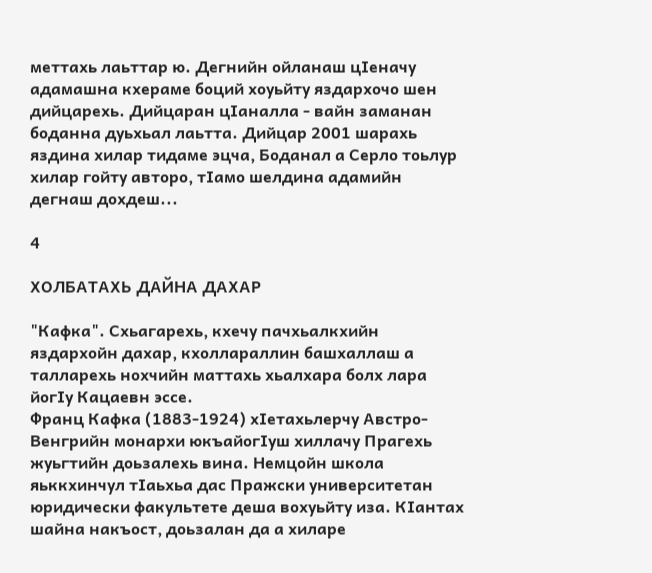меттахь лаьттар ю. Дегнийн ойланаш цIеначу адамашна кхераме боций хоуьйту яздархочо шен дийцарехь. Дийцаран цIаналла - вайн заманан боданна дуьхьал лаьтта. Дийцар 2001 шарахь яздина хилар тидаме эцча, Боданал а Серло тоьлур хилар гойту авторо, тIамо шелдина адамийн дегнаш дохдеш...

4

ХОЛБАТАХЬ ДАЙНА ДАХАР

"Кафка". Схьагарехь, кхечу пачхьалкхийн яздархойн дахар, кхоллараллин башхаллаш а талларехь нохчийн маттахь хьалхара болх лара йогIу Кацаевн эссе.
Франц Кафка (1883-1924) хIетахьлерчу Австро-Венгрийн монархи юкъайогIуш хиллачу Прагехь жуьгтийн доьзалехь вина. Немцойн школа яьккхинчул тIаьхьа дас Пражски университетан юридически факультете деша вохуьйту иза. КIантах шайна накъост, доьзалан да а хиларе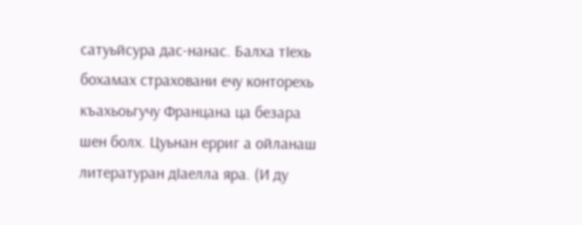сатуьйсура дас-нанас. Балха тIехь бохамах страховани ечу конторехь къахьоьгучу Францана ца безара шен болх. Цуьнан ерриг а ойланаш литературан дIаелла яра. (И ду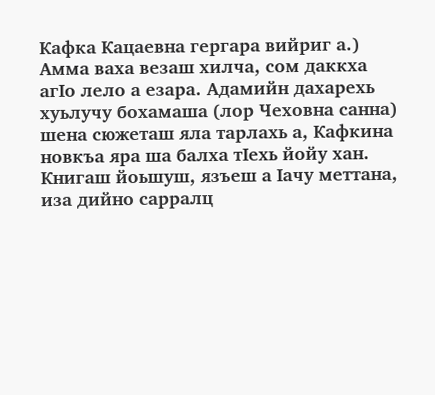Кафка Кацаевна гергара вийриг а.) Амма ваха везаш хилча, сом даккха агIо лело а езара. Адамийн дахарехь хуьлучу бохамаша (лор Чеховна санна) шена сюжеташ яла тарлахь а, Кафкина новкъа яра ша балха тIехь йойу хан. Книгаш йоьшуш, язъеш а Iачу меттана, иза дийно сарралц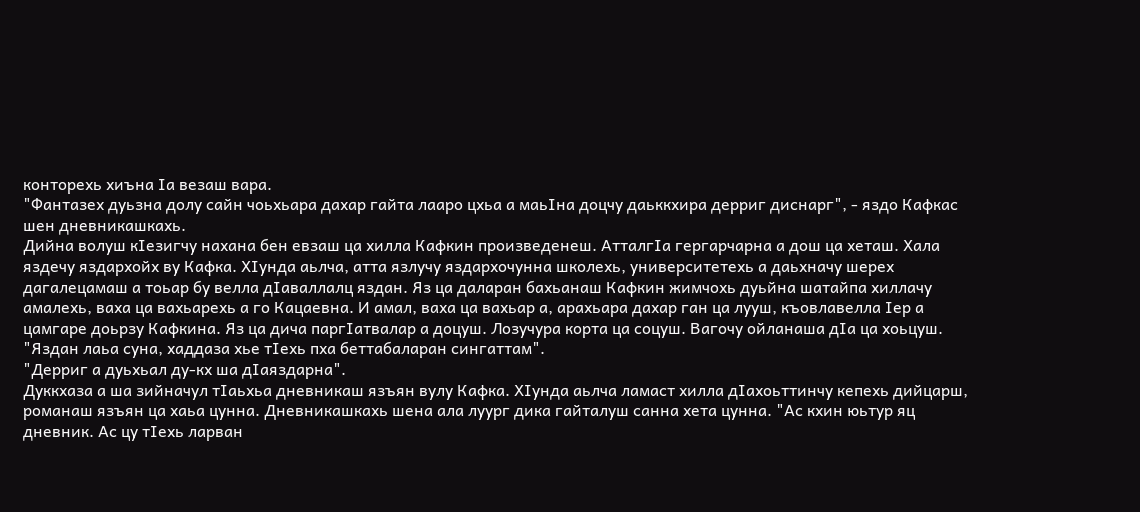конторехь хиъна Iа везаш вара.
"Фантазех дуьзна долу сайн чоьхьара дахар гайта лааро цхьа а маьIна доцчу даьккхира дерриг диснарг", - яздо Кафкас шен дневникашкахь.
Дийна волуш кIезигчу нахана бен евзаш ца хилла Кафкин произведенеш. АтталгIа гергарчарна а дош ца хеташ. Хала яздечу яздархойх ву Кафка. ХIунда аьлча, атта язлучу яздархочунна школехь, университетехь а даьхначу шерех дагалецамаш а тоьар бу велла дIаваллалц яздан. Яз ца даларан бахьанаш Кафкин жимчохь дуьйна шатайпа хиллачу амалехь, ваха ца вахьарехь а го Кацаевна. И амал, ваха ца вахьар а, арахьара дахар ган ца лууш, къовлавелла Iер а цамгаре доьрзу Кафкина. Яз ца дича паргIатвалар а доцуш. Лозучура корта ца соцуш. Вагочу ойланаша дIа ца хоьцуш.
"Яздан лаьа суна, хаддаза хье тIехь пха беттабаларан сингаттам".
"Дерриг а дуьхьал ду-кх ша дIаяздарна".
Дуккхаза а ша зийначул тIаьхьа дневникаш язъян вулу Кафка. ХIунда аьлча ламаст хилла дIахоьттинчу кепехь дийцарш, романаш язъян ца хаьа цунна. Дневникашкахь шена ала луург дика гайталуш санна хета цунна. "Ас кхин юьтур яц дневник. Ас цу тIехь ларван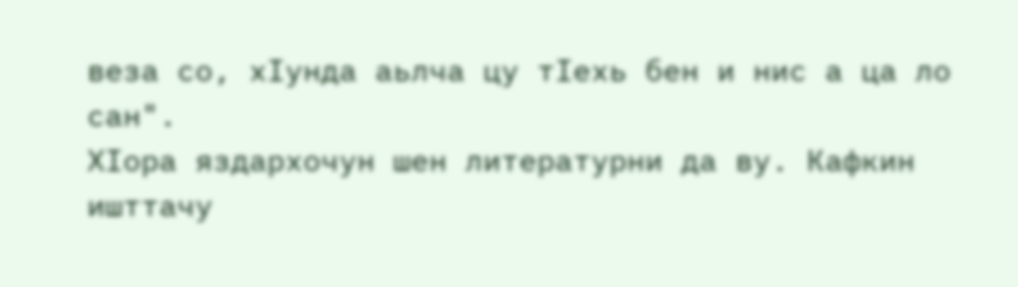веза со, хIунда аьлча цу тIехь бен и нис а ца ло сан".
ХIора яздархочун шен литературни да ву. Кафкин ишттачу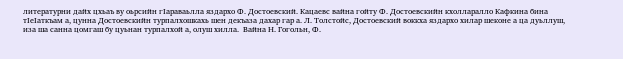литературни дайх цхьаъ ву оьрсийн гIараваьлла яздархо Ф. Достоевский. Кацаевс вайна гойту Ф. Достоевскийн кхолларалло Кафкина бина тIеIаткъам а, цунна Достоевскийн турпалхошкахь шен декъаза дахар гар а. Л. Толстойс, Достоевский воккха яздархо хилар шеконе а ца дуьллуш, иза ша санна цомгаш бу цуьнан турпалхой а, олуш хилла.  Вайна Н. Гогольн, Ф.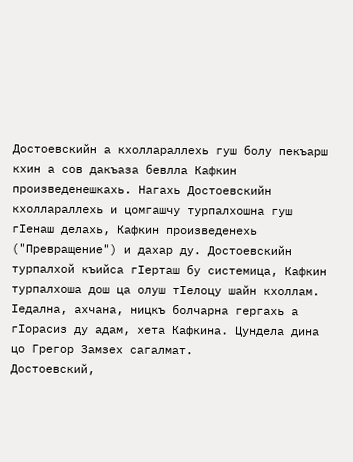Достоевскийн а кхоллараллехь гуш болу пекъарш кхин а сов дакъаза бевлла Кафкин произведенешкахь. Нагахь Достоевскийн кхоллараллехь и цомгашчу турпалхошна гуш гIенаш делахь, Кафкин произведенехь ("Превращение") и дахар ду. Достоевскийн турпалхой къийса гIерташ бу системица, Кафкин турпалхоша дош ца олуш тIелоцу шайн кхоллам. Iедална, ахчана, ницкъ болчарна гергахь а гIорасиз ду адам, хета Кафкина. Цундела дина цо Грегор Замзех сагалмат.
Достоевский,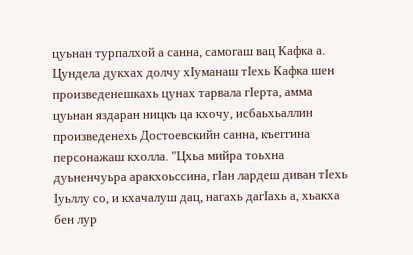цуьнан турпалхой а санна, самогаш вац Кафка а. Цундела дукхах долчу хIуманаш тIехь Кафка шен произведенешкахь цунах тарвала гIерта, амма цуьнан яздаран ницкъ ца кхочу, исбаьхьаллин произведенехь Достоевскийн санна, къеггина персонажаш кхолла. "Цхьа мийра тоьхна дуьненчуьра аракхоьссина, гIан лардеш диван тIехь Iуьллу со, и кхачалуш дац, нагахь дагIахь а, хьакха бен лур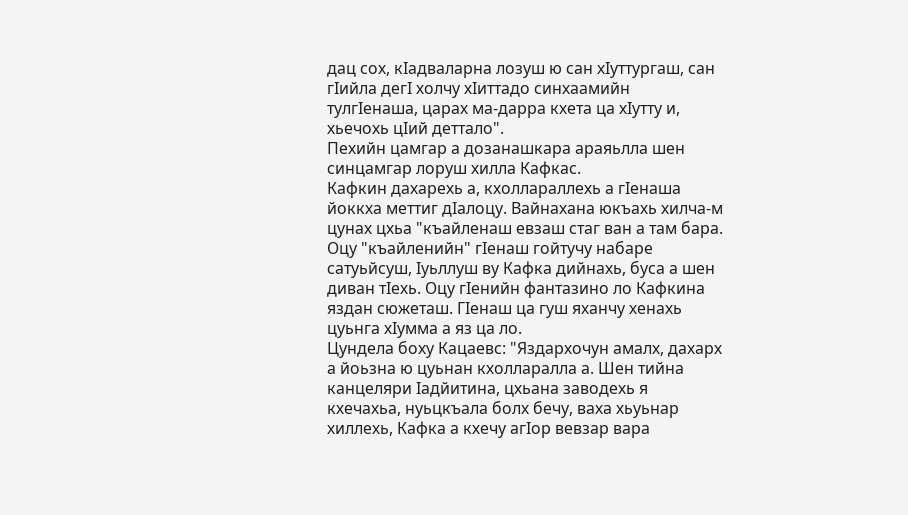дац сох, кIадваларна лозуш ю сан хIуттургаш, сан гIийла дегI холчу хIиттадо синхаамийн тулгIенаша, царах ма-дарра кхета ца хIутту и, хьечохь цIий деттало".
Пехийн цамгар а дозанашкара араяьлла шен синцамгар лоруш хилла Кафкас.
Кафкин дахарехь а, кхоллараллехь а гIенаша йоккха меттиг дIалоцу. Вайнахана юкъахь хилча-м цунах цхьа "къайленаш евзаш стаг ван а там бара. Оцу "къайленийн" гIенаш гойтучу набаре сатуьйсуш, Iуьллуш ву Кафка дийнахь, буса а шен диван тIехь. Оцу гIенийн фантазино ло Кафкина яздан сюжеташ. ГIенаш ца гуш яханчу хенахь цуьнга хIумма а яз ца ло.
Цундела боху Кацаевс: "Яздархочун амалх, дахарх а йоьзна ю цуьнан кхолларалла а. Шен тийна канцеляри Iадйитина, цхьана заводехь я кхечахьа, нуьцкъала болх бечу, ваха хьуьнар хиллехь, Кафка а кхечу агIор вевзар вара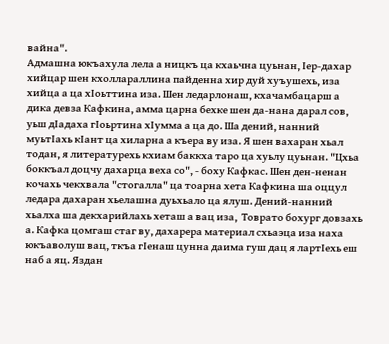вайна".
Адмашна юкъахула лела а ницкъ ца кхаьчна цуьнан, Iер-дахар хийцар шен кхоллараллина пайденна хир дуй хуъушехь, иза хийца а ца хIоьттина иза. Шен ледарлонаш, кхачамбацарш а дика девза Кафкина, амма царна бехке шен да-нана дарал сов, уьш дIадаха гIоьртина хIумма а ца до. Ша дений, нанний муьтIахь кIант ца хиларна а къера ву иза. Я шен вахаран хьал тодан, я литературехь кхиам баккха таро ца хуьлу цуьнан. "Цхьа боккъал доцчу дахарца веха со", - боху Кафкас. Шен ден-ненан кочахь чекхвала "стогалла" ца тоарна хета Кафкина ша оццул ледара дахаран хьелашна дуьхьало ца ялуш. Дений-нанний хьалха ша декхарийлахь хеташ а вац иза,  Товрато бохург довзахь а. Кафка цомгаш стаг ву, дахарера материал схьаэца иза наха юкъаволуш вац, ткъа гIенаш цунна даима гуш дац я лартIехь еш наб а яц. Яздан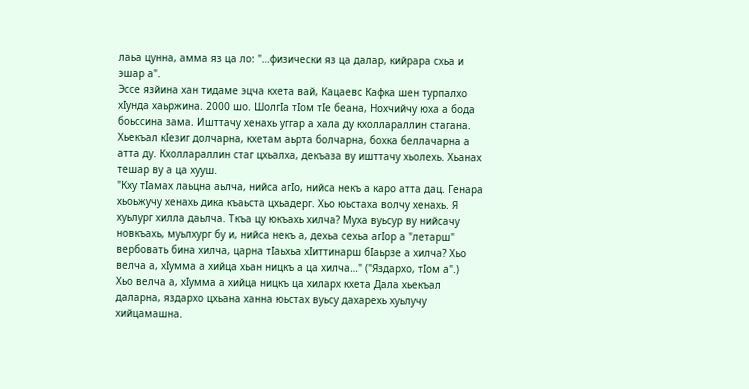лаьа цунна, амма яз ца ло: "…физически яз ца далар, кийрара схьа и эшар а".
Эссе язйина хан тидаме эцча кхета вай, Кацаевс Кафка шен турпалхо хIунда хаьржина. 2000 шо. ШолгIа тIом тIе беана, Нохчийчу юха а бода боьссина зама. Ишттачу хенахь уггар а хала ду кхоллараллин стагана. Хьекъал кIезиг долчарна, кхетам аьрта болчарна, бохка беллачарна а атта ду. Кхоллараллин стаг цхьалха, декъаза ву ишттачу хьолехь. Хьанах тешар ву а ца хууш.
"Кху тIамах лаьцна аьлча, нийса агIо, нийса некъ а каро атта дац. Генара хьоьжучу хенахь дика къаьста цхьадерг. Хьо юьстаха волчу хенахь. Я хуьлург хилла даьлча. Ткъа цу юкъахь хилча? Муха вуьсур ву нийсачу новкъахь, муьлхург бу и, нийса некъ а, дехьа сехьа агIор а "летарш" вербовать бина хилча, царна тIаьхьа хIиттинарш бIаьрзе а хилча? Хьо велча а, хIумма а хийца хьан ницкъ а ца хилча…" ("Яздархо, тIом а".)
Хьо велча а, хIумма а хийца ницкъ ца хиларх кхета Дала хьекъал даларна, яздархо цхьана ханна юьстах вуьсу дахарехь хуьлучу хийцамашна.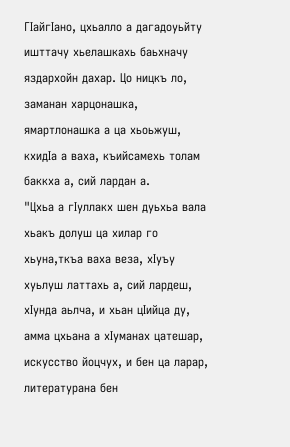ГIайгIано, цхьалло а дагадоуьйту ишттачу хьелашкахь баьхначу яздархойн дахар. Цо ницкъ ло, заманан харцонашка, ямартлонашка а ца хьоьжуш, кхидIа а ваха, къийсамехь толам баккха а, сий лардан а.
"Цхьа а гIуллакх шен дуьхьа вала хьакъ долуш ца хилар го хьуна,ткъа ваха веза, хIуъу хуьлуш латтахь а, сий лардеш, хIунда аьлча, и хьан цIийца ду, амма цхьана а хIуманах цатешар, искусство йоцчух, и бен ца ларар, литературана бен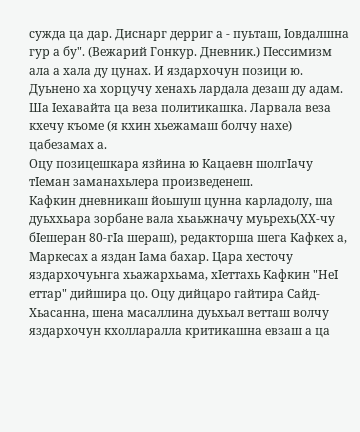сужда ца дар. Диснарг дерриг а - пуьташ, Iовдалшна гур а бу". (Вежарий Гонкур. Дневник.) Пессимизм ала а хала ду цунах. И яздархочун позици ю. Дуьнено ха хорцучу хенахь лардала дезаш ду адам. Ша Iехавайта ца веза политикашка. Ларвала веза кхечу къоме (я кхин хьежамаш болчу нахе) цабезамах а.
Оцу позицешкара язйина ю Кацаевн шолгIачу тIеман заманахьлера произведенеш.
Кафкин дневникаш йоьшуш цунна карладолу, ша дуьххьара зорбане вала хьаьжначу муьрехь(ХХ-чу бIешеран 80-гIа шераш), редакторша шега Кафкех а, Маркесах а яздан Iама бахар. Цара хесточу яздархочуьнга хьажархьама, хIеттахь Кафкин "НеI еттар" дийшира цо. Оцу дийцаро гайтира Сайд-Хьасанна, шена масаллина дуьхьал ветташ волчу яздархочун кхолларалла критикашна евзаш а ца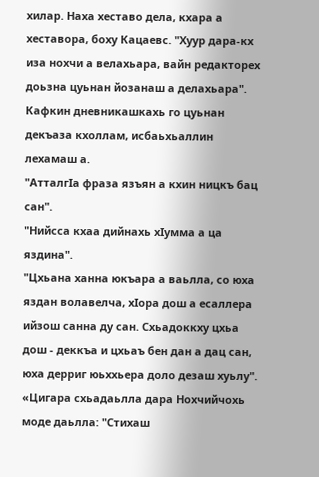хилар. Наха хеставо дела, кхара а хеставора, боху Кацаевс. "Хуур дара-кх иза нохчи а велахьара, вайн редакторех доьзна цуьнан йозанаш а делахьара".
Кафкин дневникашкахь го цуьнан декъаза кхоллам, исбаьхьаллин лехамаш а.
"АтталгIа фраза язъян а кхин ницкъ бац сан".
"Нийсса кхаа дийнахь хIумма а ца яздина".
"Цхьана ханна юкъара а ваьлла, со юха яздан волавелча, хIора дош а есаллера ийзош санна ду сан. Схьадоккху цхьа дош - деккъа и цхьаъ бен дан а дац сан, юха дерриг юьххьера доло дезаш хуьлу".
«Цигара схьадаьлла дара Нохчийчохь моде даьлла: "Стихаш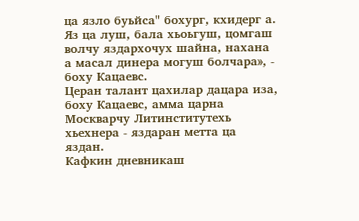ца язло буьйса" бохург, кхидерг а. Яз ца луш, бала хьоьгуш, цомгаш волчу яздархочух шайна, нахана а масал динера могуш болчара», - боху Кацаевс.
Церан талант цахилар дацара иза, боху Кацаевс, амма царна Москварчу Литинститутехь хьехнера - яздаран метта ца яздан.
Кафкин дневникаш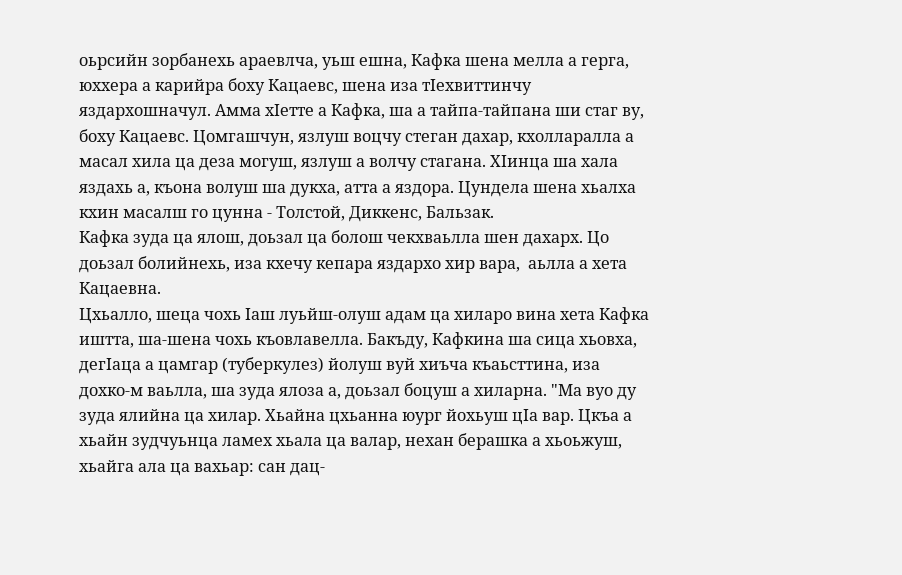оьрсийн зорбанехь араевлча, уьш ешна, Кафка шена мелла а герга, юххера а карийра боху Кацаевс, шена иза тIехвиттинчу яздархошначул. Амма хIетте а Кафка, ша а тайпа-тайпана ши стаг ву, боху Кацаевс. Цомгашчун, язлуш воцчу стеган дахар, кхолларалла а масал хила ца деза могуш, язлуш а волчу стагана. ХIинца ша хала яздахь а, къона волуш ша дукха, атта а яздора. Цундела шена хьалха кхин масалш го цунна - Толстой, Диккенс, Бальзак.
Кафка зуда ца ялош, доьзал ца болош чекхваьлла шен дахарх. Цо доьзал болийнехь, иза кхечу кепара яздархо хир вара,  аьлла а хета Кацаевна.
Цхьалло, шеца чохь Iаш луьйш-олуш адам ца хиларо вина хета Кафка иштта, ша-шена чохь къовлавелла. Бакъду, Кафкина ша сица хьовха, дегIаца а цамгар (туберкулез) йолуш вуй хиъча къаьсттина, иза дохко-м ваьлла, ша зуда ялоза а, доьзал боцуш а хиларна. "Ма вуо ду зуда ялийна ца хилар. Хьайна цхьанна юург йохьуш цIа вар. Цкъа а хьайн зудчуьнца ламех хьала ца валар, нехан берашка а хьоьжуш, хьайга ала ца вахьар: сан дац-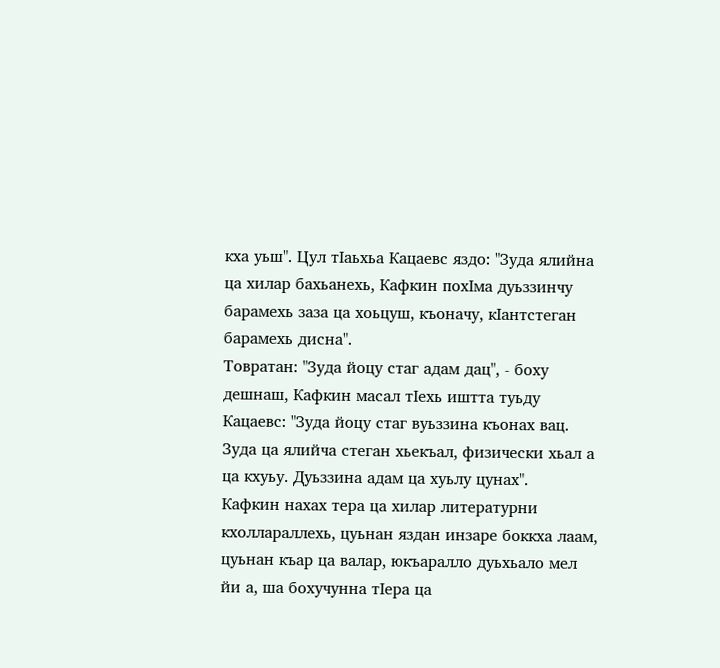кха уьш". Цул тIаьхьа Кацаевс яздо: "Зуда ялийна ца хилар бахьанехь, Кафкин похIма дуьззинчу барамехь заза ца хоьцуш, къоначу, кIантстеган барамехь дисна".
Товратан: "Зуда йоцу стаг адам дац", - боху дешнаш, Кафкин масал тIехь иштта туьду Кацаевс: "Зуда йоцу стаг вуьззина къонах вац. Зуда ца ялийча стеган хьекъал, физически хьал а ца кхуьу. Дуьззина адам ца хуьлу цунах".
Кафкин нахах тера ца хилар литературни кхоллараллехь, цуьнан яздан инзаре боккха лаам, цуьнан къар ца валар, юкъаралло дуьхьало мел йи а, ша бохучунна тIера ца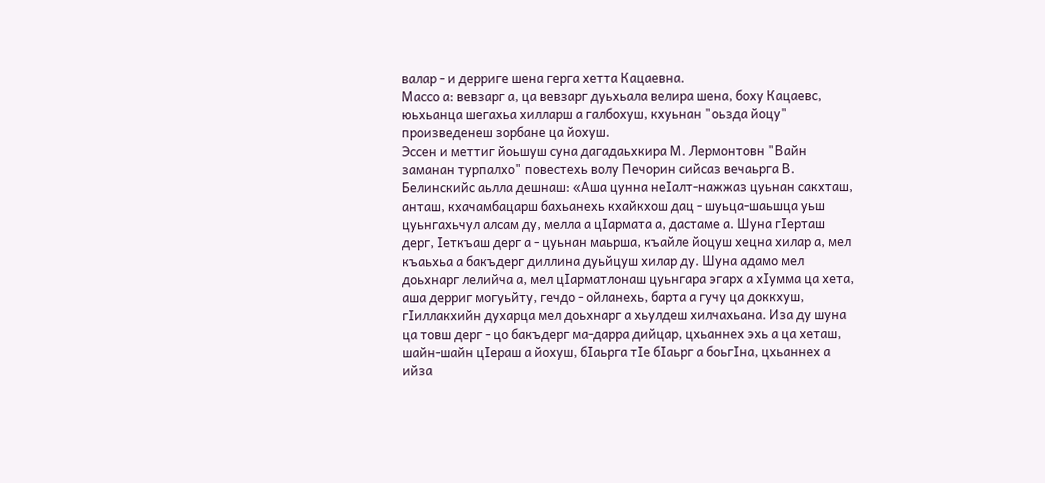валар - и дерриге шена герга хетта Кацаевна.
Массо а: вевзарг а, ца вевзарг дуьхьала велира шена, боху Кацаевс, юьхьанца шегахьа хилларш а галбохуш, кхуьнан "оьзда йоцу" произведенеш зорбане ца йохуш.
Эссен и меттиг йоьшуш суна дагадаьхкира М. Лермонтовн "Вайн заманан турпалхо" повестехь волу Печорин сийсаз вечаьрга В. Белинскийс аьлла дешнаш: «Аша цунна неIалт-нажжаз цуьнан сакхташ, анташ, кхачамбацарш бахьанехь кхайкхош дац - шуьца-шаьшца уьш цуьнгахьчул алсам ду, мелла а цIармата а, дастаме а. Шуна гIерташ дерг, Iеткъаш дерг а - цуьнан маьрша, къайле йоцуш хецна хилар а, мел къаьхьа а бакъдерг диллина дуьйцуш хилар ду. Шуна адамо мел доьхнарг лелийча а, мел цIарматлонаш цуьнгара эгарх а хIумма ца хета, аша дерриг могуьйту, гечдо - ойланехь, барта а гучу ца доккхуш, гIиллакхийн духарца мел доьхнарг а хьулдеш хилчахьана. Иза ду шуна ца товш дерг - цо бакъдерг ма-дарра дийцар, цхьаннех эхь а ца хеташ, шайн-шайн цIераш а йохуш, бIаьрга тIе бIаьрг а боьгIна, цхьаннех а ийза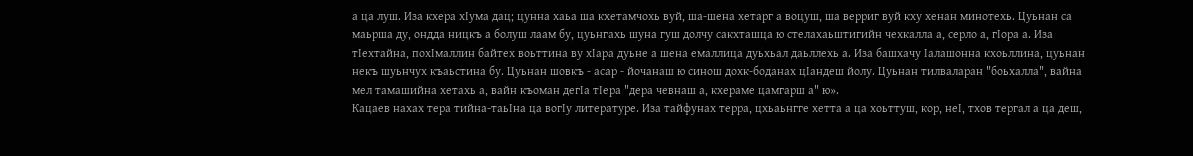а ца луш. Иза кхера хIума дац; цунна хаьа ша кхетамчохь вуй, ша-шена хетарг а воцуш, ша верриг вуй кху хенан минотехь. Цуьнан са маьрша ду, ондда ницкъ а болуш лаам бу, цуьнгахь шуна гуш долчу сакхташца ю стелахаьштигийн чехкалла а, серло а, гIора а. Иза тIехтайна, похIмаллин байтех воьттина ву хIара дуьне а шена емаллица дуьхьал даьллехь а. Иза башхачу Iалашонна кхоьллина, цуьнан некъ шуьнчух къаьстина бу. Цуьнан шовкъ - асар - йочанаш ю синош дохк-боданах цIандеш йолу. Цуьнан тилваларан "боьхалла", вайна мел тамашийна хетахь а, вайн къоман дегIа тIера "дера чевнаш а, кхераме цамгарш а" ю».
Кацаев нахах тера тийна-таьIна ца вогIу литературе. Иза тайфунах терра, цхьаьнгге хетта а ца хоьттуш, кор, неI, тхов тергал а ца деш,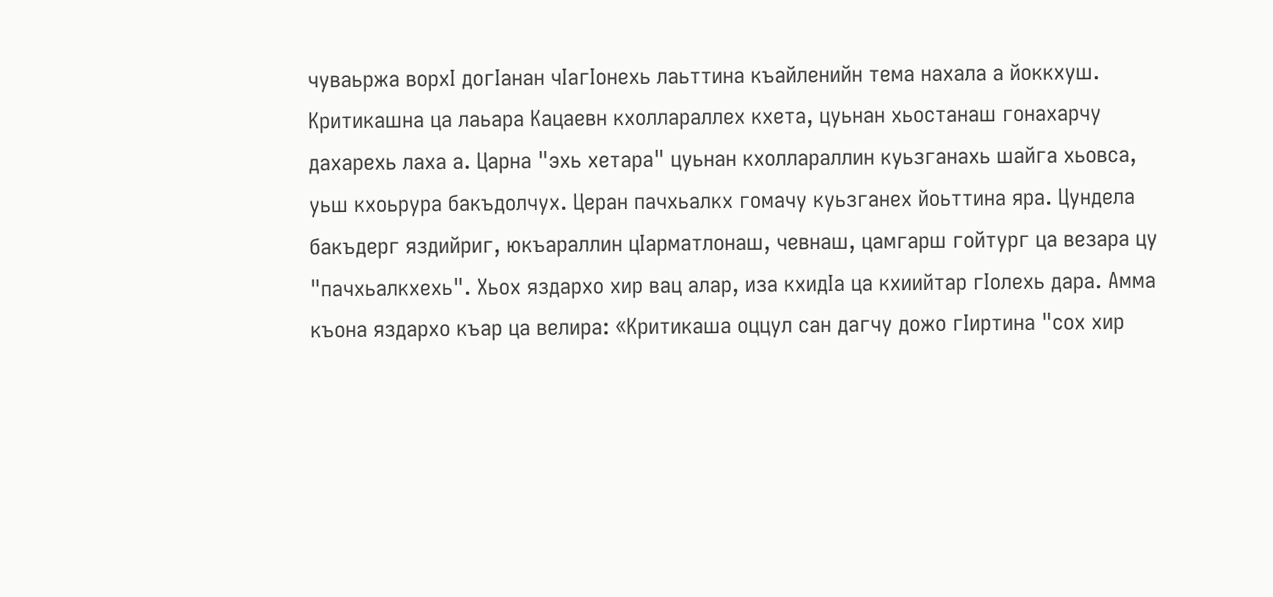чуваьржа ворхI догIанан чIагIонехь лаьттина къайленийн тема нахала а йоккхуш. Критикашна ца лаьара Кацаевн кхоллараллех кхета, цуьнан хьостанаш гонахарчу дахарехь лаха а. Царна "эхь хетара" цуьнан кхоллараллин куьзганахь шайга хьовса, уьш кхоьрура бакъдолчух. Церан пачхьалкх гомачу куьзганех йоьттина яра. Цундела бакъдерг яздийриг, юкъараллин цIарматлонаш, чевнаш, цамгарш гойтург ца везара цу "пачхьалкхехь". Хьох яздархо хир вац алар, иза кхидIа ца кхиийтар гIолехь дара. Амма къона яздархо къар ца велира: «Критикаша оццул сан дагчу дожо гIиртина "сох хир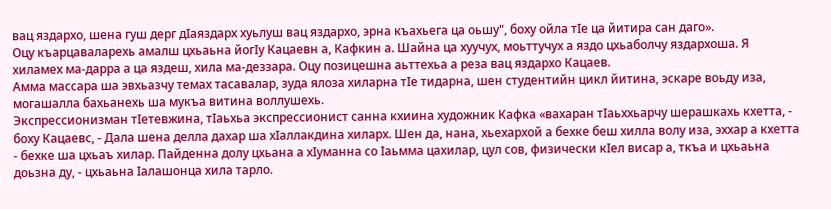вац яздархо, шена гуш дерг дIаяздарх хуьлуш вац яздархо, эрна къахьега ца оьшу", боху ойла тIе ца йитира сан даго».
Оцу къарцаваларехь амалш цхьаьна йогIу Кацаевн а, Кафкин а. Шайна ца хуучух, моьттучух а яздо цхьаболчу яздархоша. Я хиламех ма-дарра а ца яздеш, хила ма-деззара. Оцу позицешна аьттехьа а реза вац яздархо Кацаев.
Амма массара ша эвхьазчу темах тасавалар, зуда ялоза хиларна тIе тидарна, шен студентийн цикл йитина, эскаре воьду иза, могашалла бахьанехь ша мукъа витина воллушехь.
Экспрессионизман тIетевжина, тIаьхьа экспрессионист санна кхиина художник Кафка «вахаран тIаьххьарчу шерашкахь кхетта, -  боху Кацаевс, - Дала шена делла дахар ша хIаллакдина хиларх. Шен да, нана, хьехархой а бехке беш хилла волу иза, эххар а кхетта - бехке ша цхьаъ хилар. Пайденна долу цхьана а хIуманна со Iаьмма цахилар, цул сов, физически кIел висар а, ткъа и цхьаьна доьзна ду, - цхьаьна Iалашонца хила тарло.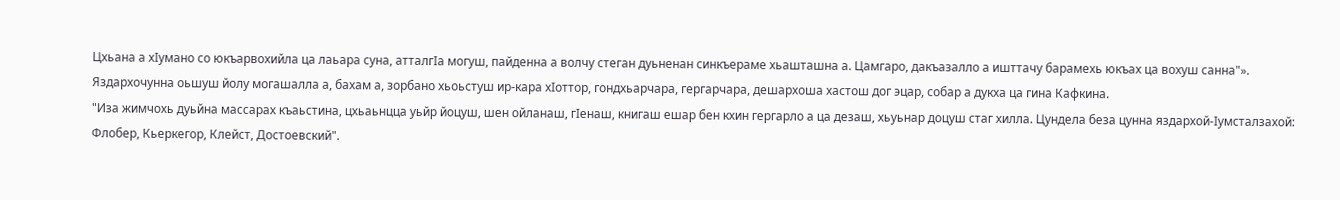Цхьана а хIумано со юкъарвохийла ца лаьара суна, атталгIа могуш, пайденна а волчу стеган дуьненан синкъераме хьашташна а. Цамгаро, дакъазалло а ишттачу барамехь юкъах ца вохуш санна"».
Яздархочунна оьшуш йолу могашалла а, бахам а, зорбано хьоьстуш ир-кара хIоттор, гондхьарчара, гергарчара, дешархоша хастош дог эцар, собар а дукха ца гина Кафкина.
"Иза жимчохь дуьйна массарах къаьстина, цхьаьнцца уьйр йоцуш, шен ойланаш, гIенаш, книгаш ешар бен кхин гергарло а ца дезаш, хьуьнар доцуш стаг хилла. Цундела беза цунна яздархой-Iумсталзахой: Флобер, Кьеркегор, Клейст, Достоевский".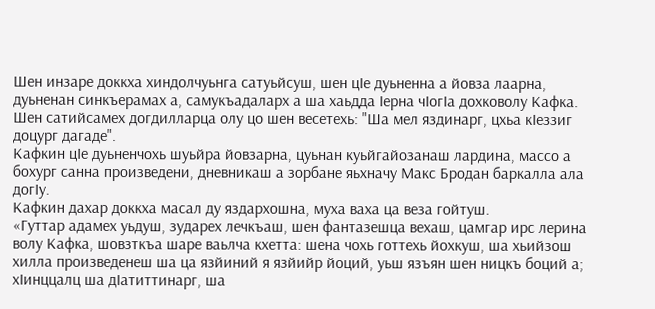Шен инзаре доккха хиндолчуьнга сатуьйсуш, шен цIе дуьненна а йовза лаарна, дуьненан синкъерамах а, самукъадаларх а ша хаьдда Iерна чIогIа дохковолу Кафка. Шен сатийсамех догдилларца олу цо шен весетехь: "Ша мел яздинарг, цхьа кIеззиг доцург дагаде".
Кафкин цIе дуьненчохь шуьйра йовзарна, цуьнан куьйгайозанаш лардина, массо а бохург санна произведени, дневникаш а зорбане яьхначу Макс Бродан баркалла ала догIу.
Кафкин дахар доккха масал ду яздархошна, муха ваха ца веза гойтуш.
«Гуттар адамех уьдуш, зударех лечкъаш, шен фантазешца вехаш, цамгар ирс лерина волу Кафка, шовзткъа шаре ваьлча кхетта: шена чохь готтехь йохкуш, ша хьийзош хилла произведенеш ша ца язйиний я язйийр йоций, уьш язъян шен ницкъ боций а; хIинццалц ша дIатиттинарг, ша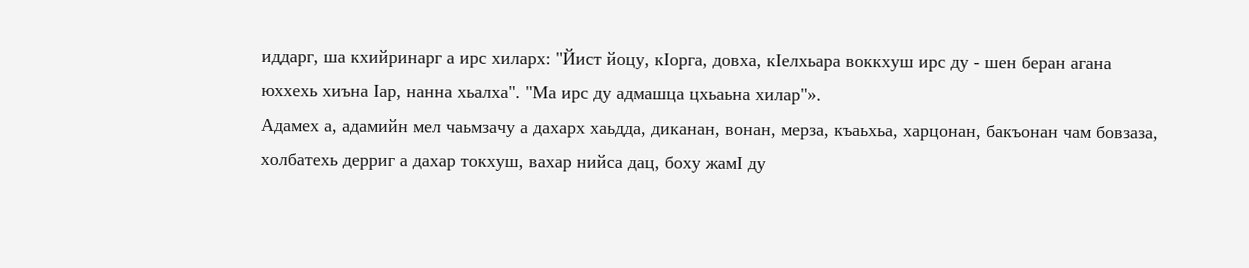иддарг, ша кхийринарг а ирс хиларх: "Йист йоцу, кIорга, довха, кIелхьара воккхуш ирс ду - шен беран агана юххехь хиъна Iар, нанна хьалха". "Ма ирс ду адмашца цхьаьна хилар"».
Адамех а, адамийн мел чаьмзачу а дахарх хаьдда, диканан, вонан, мерза, къаьхьа, харцонан, бакъонан чам бовзаза, холбатехь дерриг а дахар токхуш, вахар нийса дац, боху жамI ду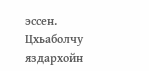эссен.
Цхьаболчу яздархойн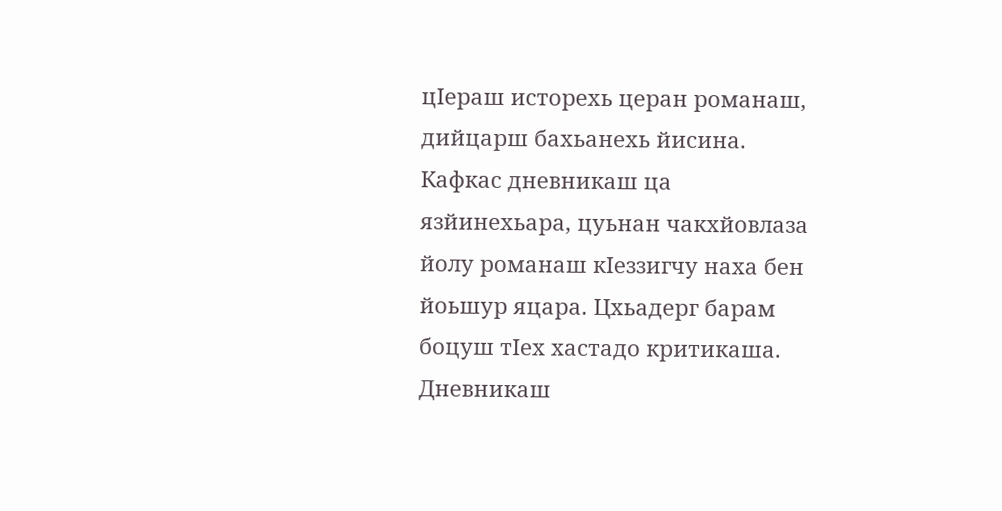цIераш исторехь церан романаш, дийцарш бахьанехь йисина. Кафкас дневникаш ца язйинехьара, цуьнан чакхйовлаза йолу романаш кIеззигчу наха бен йоьшур яцара. Цхьадерг барам боцуш тIех хастадо критикаша. Дневникаш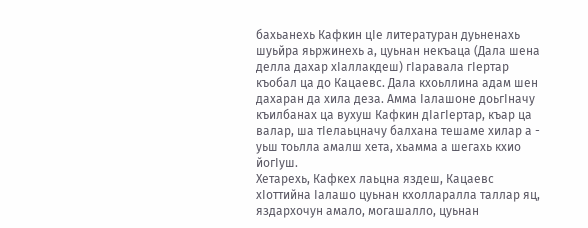бахьанехь Кафкин цIе литературан дуьненахь шуьйра яьржинехь а, цуьнан некъаца (Дала шена делла дахар хIаллакдеш) гIаравала гIертар къобал ца до Кацаевс. Дала кхоьллина адам шен дахаран да хила деза. Амма Iалашоне доьгIначу къилбанах ца вухуш Кафкин дIагIертар, къар ца валар, ша тIелаьцначу балхана тешаме хилар а - уьш тоьлла амалш хета, хьамма а шегахь кхио йогIуш.
Хетарехь, Кафкех лаьцна яздеш, Кацаевс хIоттийна Iалашо цуьнан кхолларалла таллар яц, яздархочун амало, могашалло, цуьнан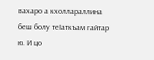вахаро а кхоллараллина беш болу теIаткъам гайтар ю. И цо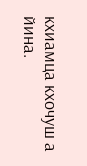кхиамца кхочуш а йина.